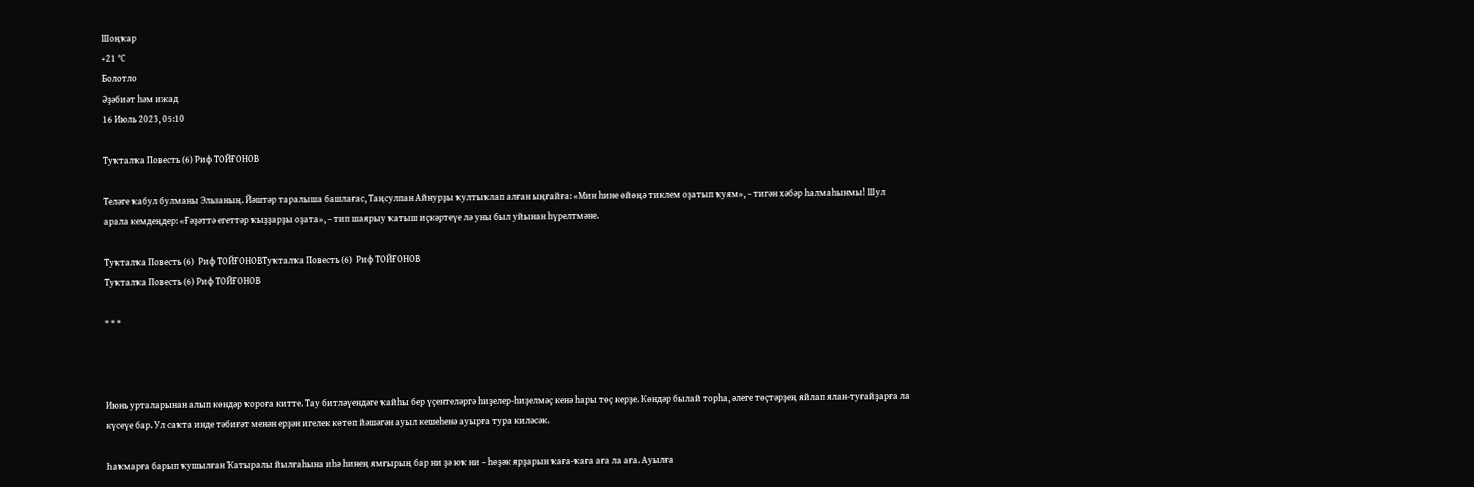Шоңҡар
+21 °С
Болотло
Әҙәбиәт һәм ижад
16 Июль 2023, 05:10

Туҡталҡа Повесть (6) Риф ТОЙҒОНОВ

Теләге ҡабул булманы Эльзаның. Йәштәр таралыша башлағас, Таңсулпан Айнурҙы ҡултыҡлап алған ыңғайға: «Мин һине өйөңә тиклем оҙатып ҡуям», – тигән хәбәр һалмаһынмы! Шул арала кемдеңдер: «Ғәҙәттә егеттәр ҡыҙҙарҙы оҙата», – тип шаярыу ҡатыш иҫкәртеүе лә уны был уйынан һүрелтмәне.

Туҡталҡа Повесть (6)  Риф ТОЙҒОНОВТуҡталҡа Повесть (6)  Риф ТОЙҒОНОВ
Туҡталҡа Повесть (6) Риф ТОЙҒОНОВ

* * *



Июнь урталарынан алып көндәр ҡороға китте. Тау битләүендәге ҡайһы бер үҫентеләргә һиҙелер-һиҙелмәҫ кенә һары төҫ керҙе. Көндәр былай торһа, әлеге төҫтәрҙең яйлап ялан-туғайҙарға ла күсеүе бар. Ул саҡта инде тәбиғәт менән ерҙән игелек көтөп йәшәгән ауыл кешеһенә ауырға тура киләсәк.

Һаҡмарға барып ҡушылған Ҡатыралы йылғаһына иһә һинең ямғырың бар ни ҙә юҡ ни – һөҙәк ярҙарын ҡаға-ҡаға аға ла аға. Ауылға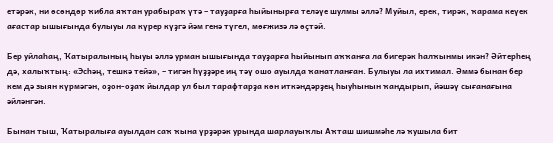етәрәк, ни өсөндөр ҡибла яҡтан урабыраҡ үтә – тауҙарға һыйынырға теләүе шулмы әллә? Муйыл, ерек, тирәк, ҡарама кеүек ағастар ышығында булыуы ла күрер күҙгә йәм генә түгел, мөғжизә лә өҫтәй.

Бер уйлаһаң, Ҡатыралының һыуы әллә урман ышығында тауҙарға һыйынып аҡҡанға ла бигерәк һалҡынмы икән? Әйтерһең дә, халыҡтың: «Эсһәң, тешкә тейә», – тигән һүҙҙәре иң тәү ошо ауылда ҡанатланған. Булыуы ла ихтимал. Әммә бынан бер кем дә зыян күрмәгән, оҙон-оҙаҡ йылдар ул был тарафтарҙа көн иткәндәрҙең һыуһынын ҡандырып, йәшәү сығанағына әйләнгән.

Бынан тыш, Ҡатыралыға ауылдан саҡ ҡына үрҙәрәк урында шарлауыҡлы Аҡташ шишмәһе лә ҡушыла бит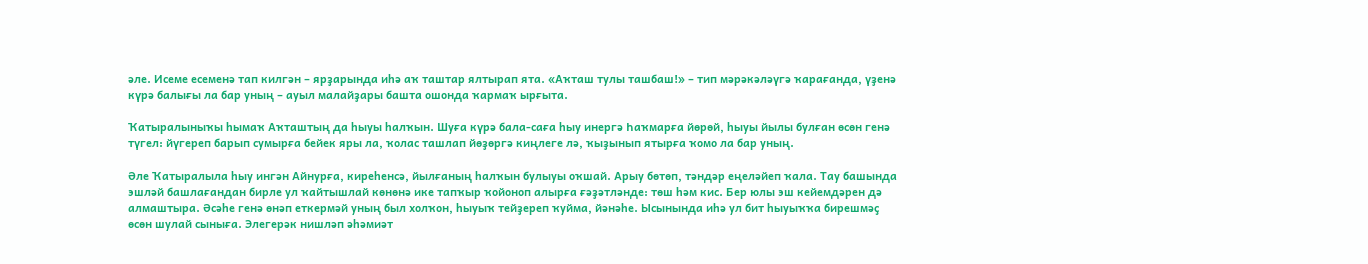әле. Исеме есеменә тап килгән – ярҙарында иһә аҡ таштар ялтырап ята. «Аҡташ тулы ташбаш!» – тип мәрәкәләүгә ҡарағанда, үҙенә күрә балығы ла бар уның – ауыл малайҙары башта ошонда ҡармаҡ ырғыта.

Ҡатыралыныҡы һымаҡ Аҡташтың да һыуы һалҡын. Шуға күрә бала-саға һыу инергә Һаҡмарға йөрөй, һыуы йылы булған өсөн генә түгел: йүгереп барып сумырға бейек яры ла, ҡолас ташлап йөҙөргә киңлеге лә, ҡыҙынып ятырға ҡомо ла бар уның.

Әле Ҡатыралыла һыу ингән Айнурға, киреһенсә, йылғаның һалҡын булыуы оҡшай. Арыу бөтөп, тәндәр еңеләйеп ҡала. Тау башында эшләй башлағандан бирле ул ҡайтышлай көнөнә ике тапҡыр ҡойоноп алырға ғәҙәтләнде: төш һәм кис. Бер юлы эш кейемдәрен дә алмаштыра. Әсәһе генә өнәп еткермәй уның был холҡон, һыуыҡ тейҙереп ҡуйма, йәнәһе. Ысынында иһә ул бит һыуыҡҡа бирешмәҫ өсөн шулай сыныға. Элегерәк нишләп әһәмиәт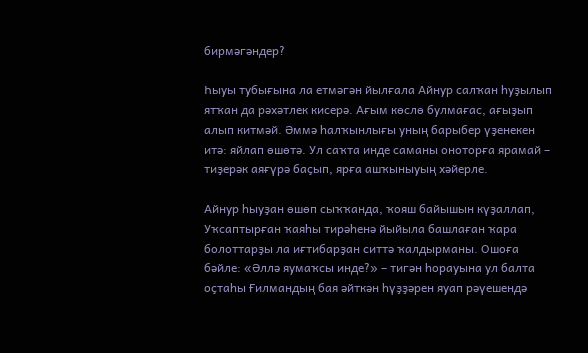бирмәгәндер?

Һыуы тубығына ла етмәгән йылғала Айнур салҡан һуҙылып ятҡан да рәхәтлек кисерә. Ағым көслө булмағас, ағыҙып алып китмәй. Әммә һалҡынлығы уның барыбер үҙенекен итә: яйлап өшөтә. Ул саҡта инде саманы оноторға ярамай – тиҙерәк аяғүрә баҫып, ярға ашҡыныуың хәйерле.

Айнур һыуҙан өшөп сыҡҡанда, ҡояш байышын күҙаллап, Уҡсаптырған ҡаяһы тирәһенә йыйыла башлаған ҡара болоттарҙы ла иғтибарҙан ситтә ҡалдырманы. Ошоға бәйле: «Әллә яумаҡсы инде?» – тигән һорауына ул балта оҫтаһы Ғилмандың бая әйткән һүҙҙәрен яуап рәүешендә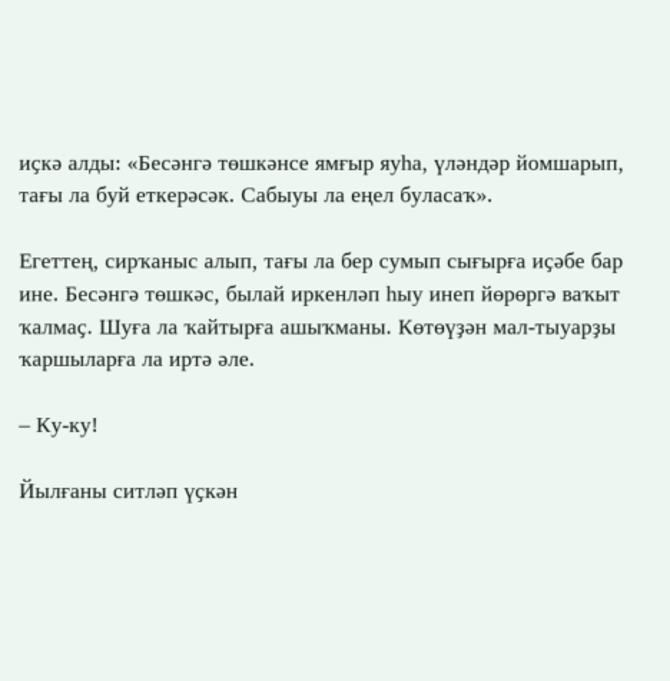иҫкә алды: «Бесәнгә төшкәнсе ямғыр яуһа, үләндәр йомшарып, тағы ла буй еткерәсәк. Сабыуы ла еңел буласаҡ».

Егеттең, сирҡаныс алып, тағы ла бер сумып сығырға иҫәбе бар ине. Бесәнгә төшкәс, былай иркенләп һыу инеп йөрөргә ваҡыт ҡалмаҫ. Шуға ла ҡайтырға ашыҡманы. Көтөүҙән мал-тыуарҙы ҡаршыларға ла иртә әле.

– Ку-ку!

Йылғаны ситләп үҫкән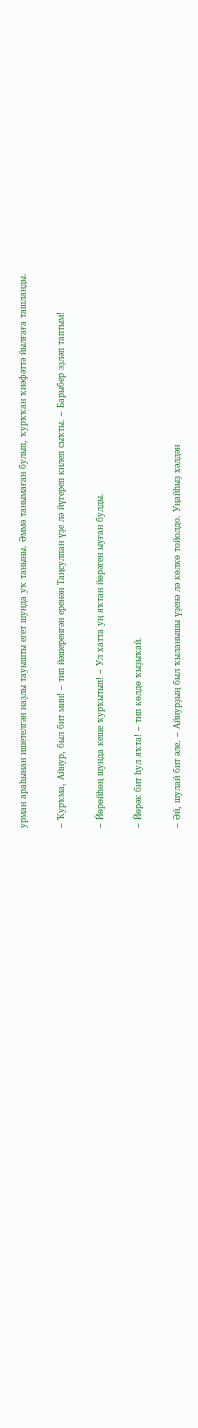урман араһынан ишетелгән наҙлы тауышты егет шунда уҡ таныны. Әммә танымаған булып, ҡурҡҡан ҡиәфәттә йылғаға ташланды.

– Ҡурҡма, Айнур, был бит мин! – тип йәшеренгән еренән Таңсулпан үҙе лә йүгереп килеп сыҡты. – Барыбер эҙләп таптым!

– Йөрөйһөң шунда кеше ҡурҡытып! – Ул хатта уң яҡтан йөрәген ыуған булды.

– Йөрәк бит һул яҡта! – тип көлдө ҡыҙыҡай.

– Әй, шулай бит әле. – Айнурҙың был ҡыланышы үҙенә лә көлкө тойолдо. Уңайһыҙ хәлдән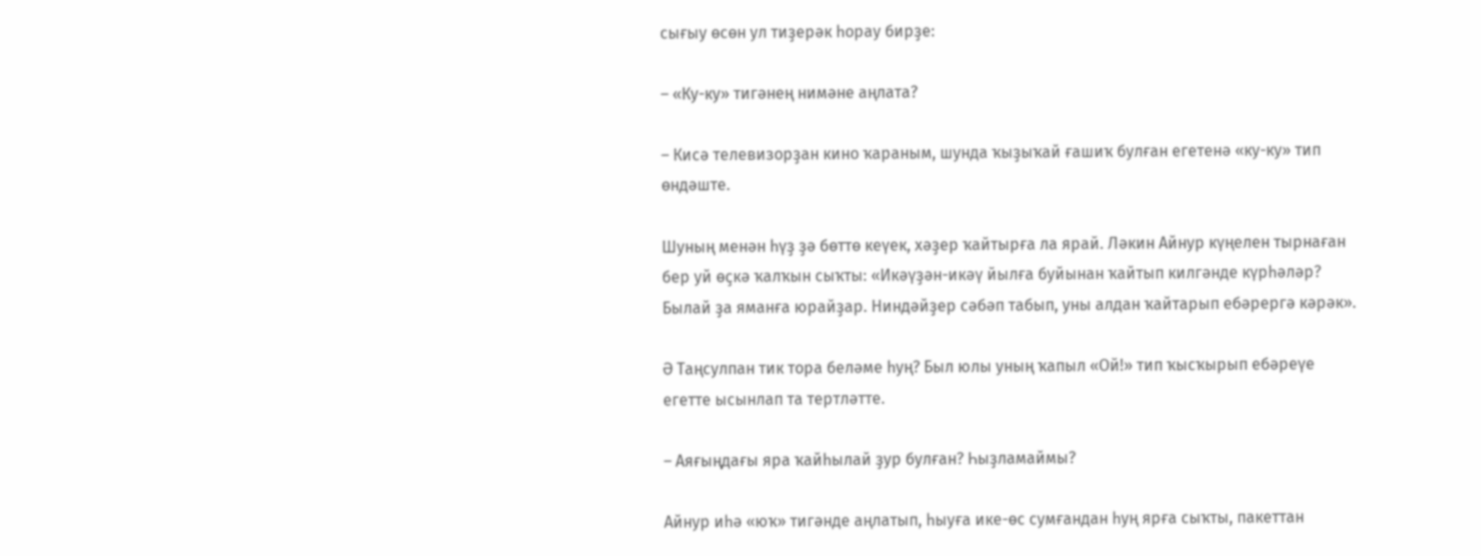сығыу өсөн ул тиҙерәк һорау бирҙе:

– «Ку-ку» тигәнең нимәне аңлата?

– Кисә телевизорҙан кино ҡараным, шунда ҡыҙыҡай ғашиҡ булған егетенә «ку-ку» тип өндәште.

Шуның менән һүҙ ҙә бөттө кеүек, хәҙер ҡайтырға ла ярай. Ләкин Айнур күңелен тырнаған бер уй өҫкә ҡалҡын сыҡты: «Икәүҙән-икәү йылға буйынан ҡайтып килгәнде күрһәләр? Былай ҙа яманға юрайҙар. Ниндәйҙер сәбәп табып, уны алдан ҡайтарып ебәрергә кәрәк».

Ә Таңсулпан тик тора беләме һуң? Был юлы уның ҡапыл «Ой!» тип ҡысҡырып ебәреүе егетте ысынлап та тертләтте.

– Аяғыңдағы яра ҡайһылай ҙур булған? Һыҙламаймы?

Айнур иһә «юҡ» тигәнде аңлатып, һыуға ике-өс сумғандан һуң ярға сыҡты, пакеттан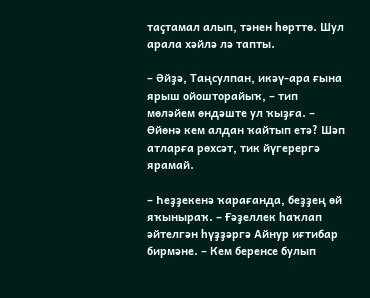таҫтамал алып, тәнен һөрттө. Шул арала хәйлә лә тапты.

– Әйҙә, Таңсулпан, икәү-ара ғына ярыш ойошторайыҡ, – тип мөләйем өндәште ул ҡыҙға. – Өйөнә кем алдан ҡайтып етә? Шәп атларға рөхсәт, тик йүгерергә ярамай.

– Һеҙҙекенә ҡарағанда, беҙҙең өй яҡыныраҡ. – Ғәҙеллек һаҡлап әйтелгән һүҙҙәргә Айнур иғтибар бирмәне. – Кем беренсе булып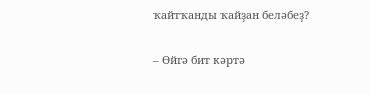ҡайтҡанды ҡайҙан беләбеҙ?

– Өйгә бит кәртә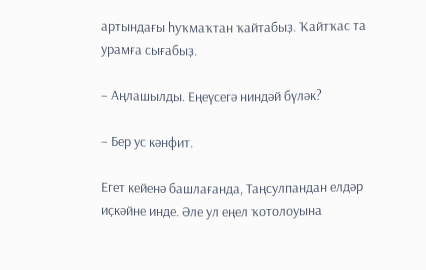артындағы һуҡмаҡтан ҡайтабыҙ. Ҡайтҡас та урамға сығабыҙ.

– Аңлашылды. Еңеүсегә ниндәй бүләк?

– Бер ус кәнфит.

Егет кейенә башлағанда, Таңсулпандан елдәр иҫкәйне инде. Әле ул еңел ҡотолоуына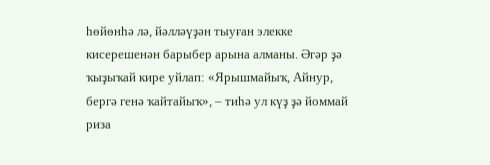һөйөнһә лә, йәлләүҙән тыуған элекке кисерешенән барыбер арына алманы. Әгәр ҙә ҡыҙыҡай кире уйлап: «Ярышмайыҡ, Айнур, бергә генә ҡайтайыҡ», – тиһә ул күҙ ҙә йоммай риза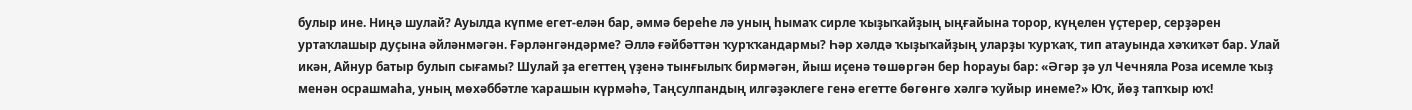булыр ине. Ниңә шулай? Ауылда күпме егет-елән бар, әммә береһе лә уның һымаҡ сирле ҡыҙыҡайҙың ыңғайына торор, күңелен үҫтерер, серҙәрен уртаҡлашыр дуҫына әйләнмәгән. Ғәрләнгәндәрме? Әллә ғәйбәттән ҡурҡҡандармы? Һәр хәлдә ҡыҙыҡайҙың уларҙы ҡурҡаҡ, тип атауында хәҡиҡәт бар. Улай икән, Айнур батыр булып сығамы? Шулай ҙа егеттең үҙенә тынғылыҡ бирмәгән, йыш иҫенә төшөргән бер һорауы бар: «Әгәр ҙә ул Чечняла Роза исемле ҡыҙ менән осрашмаһа, уның мөхәббәтле ҡарашын күрмәһә, Таңсулпандың илгәҙәклеге генә егетте бөгөнгө хәлгә ҡуйыр инеме?» Юҡ, йөҙ тапҡыр юҡ!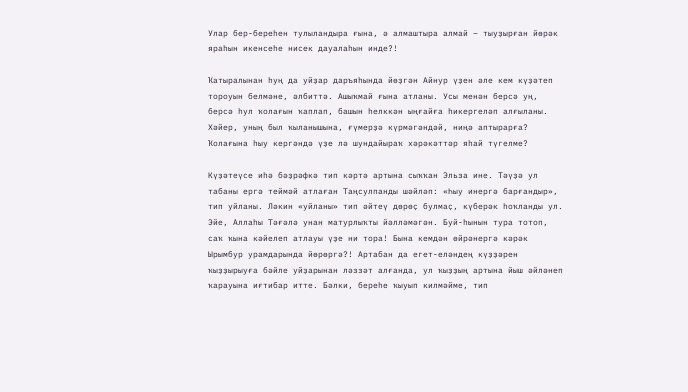Улар бер-береһен тулыландыра ғына, ә алмаштыра алмай – тыуҙырған йөрәк яраһын икенсеһе нисек дауалаһын инде?!

Ҡатыралынан һуң да уйҙар даръяһында йөҙгән Айнур үҙен әле кем күҙәтеп тороуын белмәне, әлбиттә. Ашыҡмай ғына атланы. Усы менән берсә уң, берсә һул ҡолағын ҡаплап, башын һелккән ыңғайға һикергеләп алғыланы. Хәйер, уның был ҡыланышына, ғүмерҙә күрмәгәндәй, ниңә аптырарға? Ҡолағына һыу кергәндә үҙе лә шундайыраҡ хәрәкәттәр яһай түгелме?

Күҙәтеүсе иһә бәҙрәфкә тип кәртә артына сыҡҡан Эльза ине. Тәүҙә ул табаны ергә теймәй атлаған Таңсулпанды шәйләп: «Һыу инергә барғандыр», тип уйланы. Ләкин «уйланы» тип әйтеү дөрөҫ булмаҫ, күберәк һоҡланды ул. Эйе, Аллаһы Тәғәлә унан матурлыҡты йәлләмәгән. Буй-һынын тура тотоп, саҡ ҡына кәйелеп атлауы үҙе ни тора! Бына кемдән өйрәнергә кәрәк Ырымбур урамдарында йөрөргә?! Артабан да егет-еләндең күҙҙәрен ҡыҙҙырыуға бәйле уйҙарынан ләззәт алғанда, ул ҡыҙҙың артына йыш әйләнеп ҡарауына иғтибар итте. Бәлки, береһе ҡыуып килмәйме, тип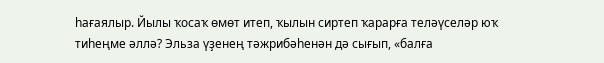һағаялыр. Йылы ҡосаҡ өмөт итеп, ҡылын сиртеп ҡарарға теләүселәр юҡ тиһеңме әллә? Эльза үҙенең тәжрибәһенән дә сығып, «балға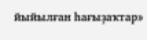йыйылған һағыҙаҡтар»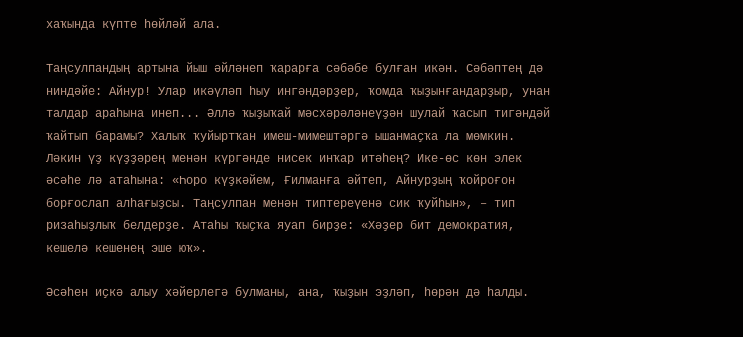хаҡында күпте һөйләй ала.

Таңсулпандың артына йыш әйләнеп ҡарарға сәбәбе булған икән. Сәбәптең дә ниндәйе: Айнур! Улар икәүләп һыу ингәндәрҙер, ҡомда ҡыҙынғандарҙыр, унан талдар араһына инеп... Әллә ҡыҙыҡай мәсхәрәләнеүҙән шулай ҡасып тигәндәй ҡайтып барамы? Халыҡ ҡуйыртҡан имеш-мимештәргә ышанмаҫҡа ла мөмкин. Ләкин үҙ күҙҙәрең менән күргәнде нисек инҡар итәһең? Ике-өс көн элек әсәһе лә атаһына: «Һоро күҙкәйем, Ғилманға әйтеп, Айнурҙың ҡойроғон борғослап алһағыҙсы. Таңсулпан менән типтереүенә сик ҡуйһын», – тип ризаһыҙлыҡ белдерҙе. Атаһы ҡыҫҡа яуап бирҙе: «Хәҙер бит демократия, кешелә кешенең эше юҡ».

Әсәһен иҫкә алыу хәйерлегә булманы, ана, ҡыҙын эҙләп, һөрән дә һалды.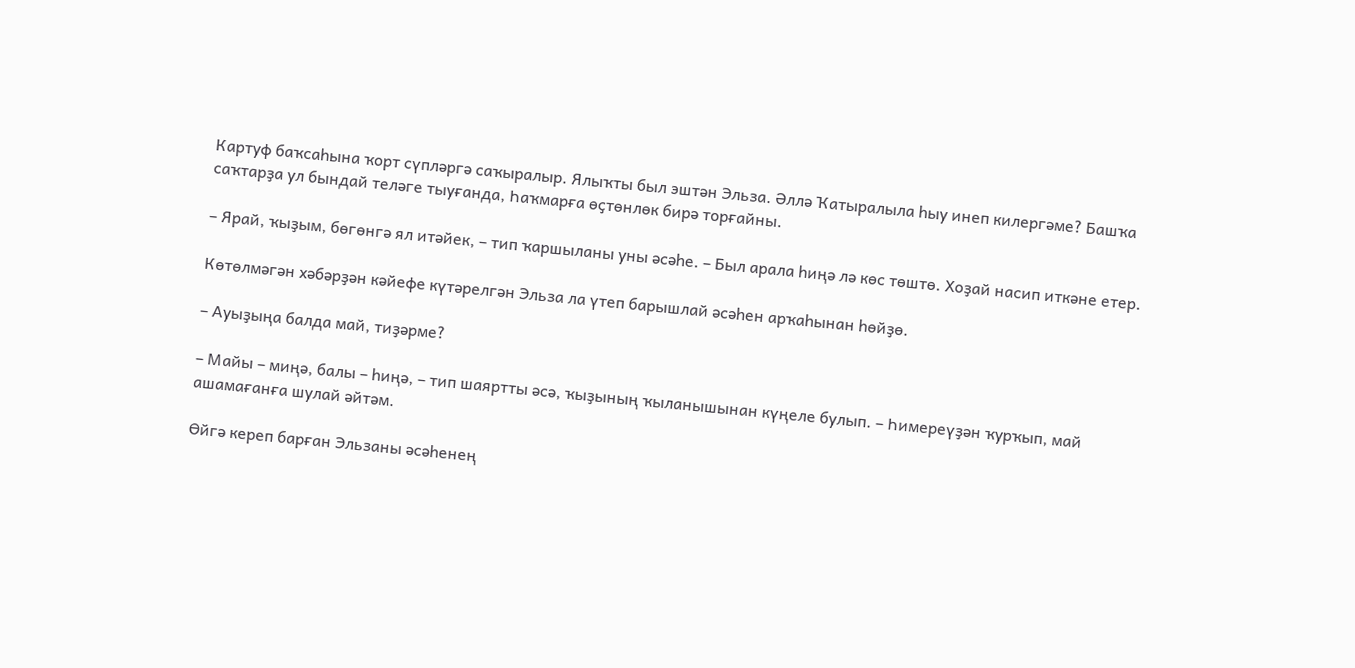Картуф баҡсаһына ҡорт сүпләргә саҡыралыр. Ялыҡты был эштән Эльза. Әллә Ҡатыралыла һыу инеп килергәме? Башҡа саҡтарҙа ул бындай теләге тыуғанда, Һаҡмарға өҫтөнлөк бирә торғайны.

– Ярай, ҡыҙым, бөгөнгә ял итәйек, – тип ҡаршыланы уны әсәһе. – Был арала һиңә лә көс төштө. Хоҙай насип иткәне етер.

Көтөлмәгән хәбәрҙән кәйефе күтәрелгән Эльза ла үтеп барышлай әсәһен арҡаһынан һөйҙө.

– Ауыҙыңа балда май, тиҙәрме?

– Майы – миңә, балы – һиңә, – тип шаяртты әсә, ҡыҙының ҡыланышынан күңеле булып. – Һимереүҙән ҡурҡып, май ашамағанға шулай әйтәм.

Өйгә кереп барған Эльзаны әсәһенең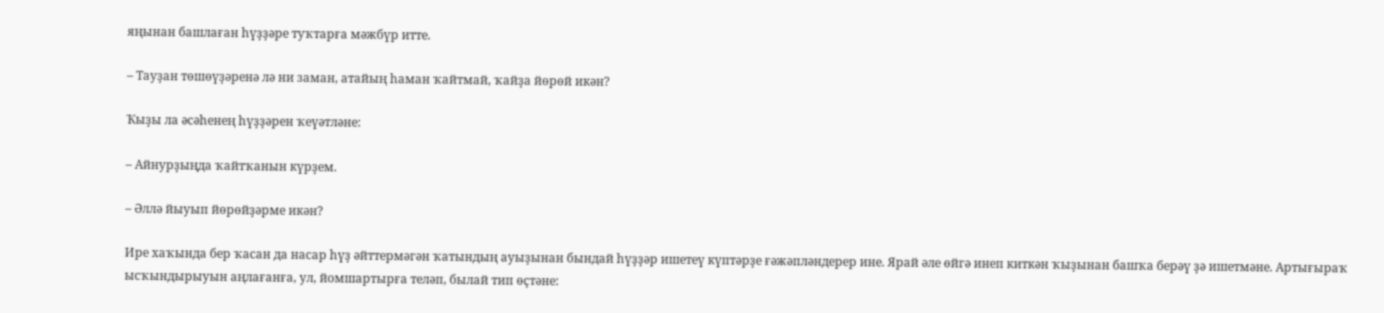яңынан башлаған һүҙҙәре туҡтарға мәжбүр итте.

– Тауҙан төшөүҙәренә лә ни заман, атайың һаман ҡайтмай, ҡайҙа йөрөй икән?

Ҡыҙы ла әсәһенең һүҙҙәрен ҡеүәтләне:

– Айнурҙыңда ҡайтҡанын күрҙем.

– Әллә йыуып йөрөйҙәрме икән?

Ире хаҡында бер ҡасан да насар һүҙ әйттермәгән ҡатындың ауыҙынан бындай һүҙҙәр ишетеү күптәрҙе ғәжәпләндерер ине. Ярай әле өйгә инеп киткән ҡыҙынан башҡа берәү ҙә ишетмәне. Артығыраҡ ысҡындырыуын аңлағанға, ул, йомшартырға теләп, былай тип өҫтәне: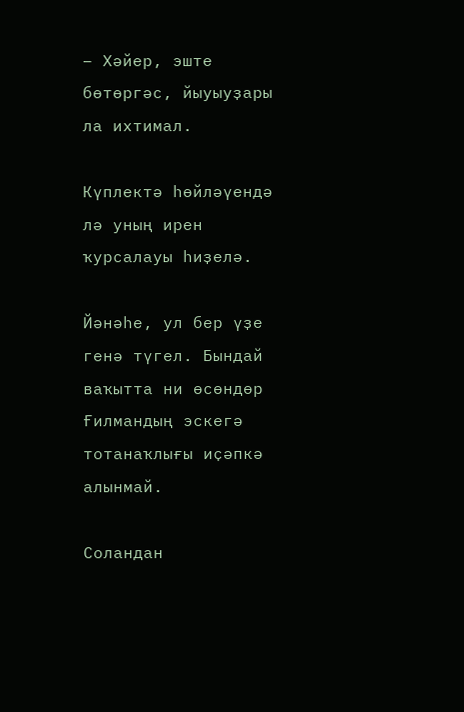– Хәйер, эште бөтөргәс, йыуыуҙары ла ихтимал.

Күплектә һөйләүендә лә уның ирен ҡурсалауы һиҙелә.

Йәнәһе, ул бер үҙе генә түгел. Бындай ваҡытта ни өсөндөр Ғилмандың эскегә тотанаҡлығы иҫәпкә алынмай.

Соландан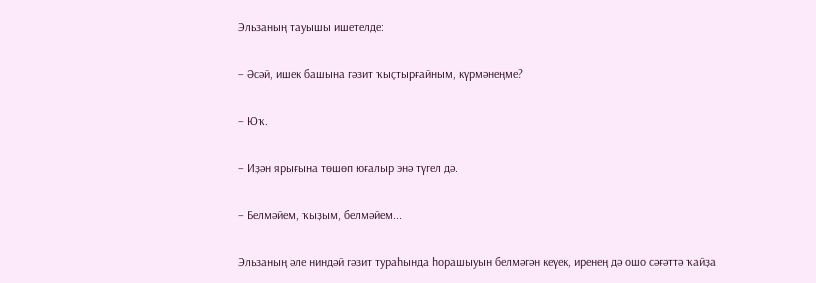Эльзаның тауышы ишетелде:

– Әсәй, ишек башына гәзит ҡыҫтырғайным, күрмәнеңме?

– Юҡ.

– Иҙән ярығына төшөп юғалыр энә түгел дә.

– Белмәйем, ҡыҙым, белмәйем...

Эльзаның әле ниндәй гәзит тураһында һорашыуын белмәгән кеүек, иренең дә ошо сәғәттә ҡайҙа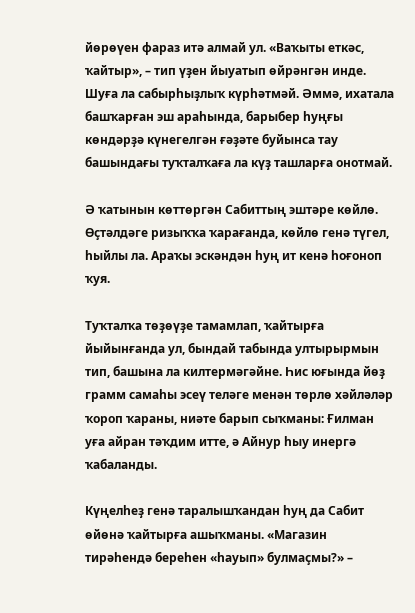йөрөүен фараз итә алмай ул. «Ваҡыты еткәс, ҡайтыр», – тип үҙен йыуатып өйрәнгән инде. Шуға ла сабырһыҙлыҡ күрһәтмәй. Әммә, ихатала башҡарған эш араһында, барыбер һуңғы көндәрҙә күнегелгән ғәҙәте буйынса тау башындағы туҡталҡаға ла күҙ ташларға онотмай.

Ә ҡатынын көттөргән Сабиттың эштәре көйлө. Өҫтәлдәге ризыҡҡа ҡарағанда, көйлө генә түгел, һыйлы ла. Араҡы эскәндән һуң ит кенә һоғоноп ҡуя.

Туҡталҡа төҙөүҙе тамамлап, ҡайтырға йыйынғанда ул, бындай табында ултырырмын тип, башына ла килтермәгәйне. Һис юғында йөҙ грамм самаһы эсеү теләге менән төрлө хәйләләр ҡороп ҡараны, ниәте барып сыҡманы: Ғилман уға айран тәҡдим итте, ә Айнур һыу инергә ҡабаланды.

Күңелһеҙ генә таралышҡандан һуң да Сабит өйөнә ҡайтырға ашыҡманы. «Магазин тирәһендә береһен «һауып» булмаҫмы?» –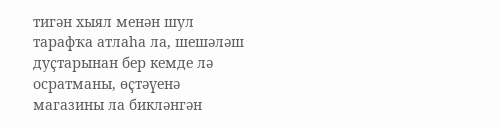тигән хыял менән шул тарафҡа атлаһа ла, шешәләш дуҫтарынан бер кемде лә осратманы, өҫтәүенә магазины ла бикләнгән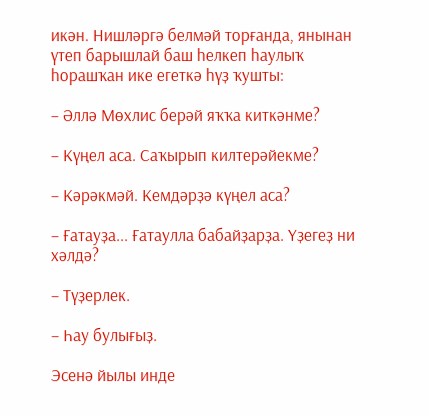икән. Нишләргә белмәй торғанда, янынан үтеп барышлай баш һелкеп һаулыҡ һорашҡан ике егеткә һүҙ ҡушты:

– Әллә Мөхлис берәй яҡҡа киткәнме?

– Күңел аса. Саҡырып килтерәйекме?

– Кәрәкмәй. Кемдәрҙә күңел аса?

– Ғатауҙа... Ғатаулла бабайҙарҙа. Үҙегеҙ ни хәлдә?

– Түҙерлек.

– Һау булығыҙ.

Эсенә йылы инде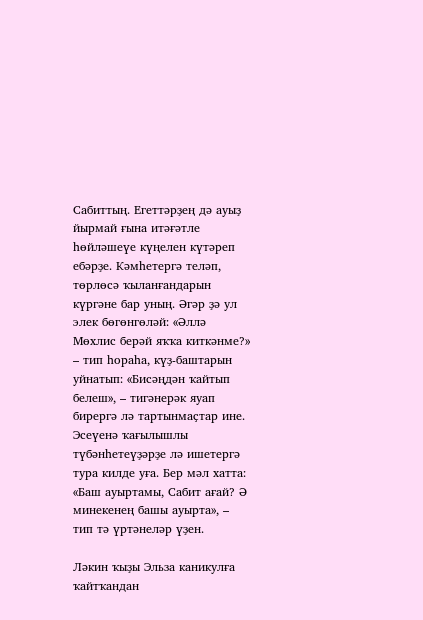Сабиттың. Егеттәрҙең дә ауыҙ йырмай ғына итәғәтле һөйләшеүе күңелен күтәреп ебәрҙе. Кәмһетергә теләп, төрлөсә ҡыланғандарын күргәне бар уның. Әгәр ҙә ул элек бөгөнгөләй: «Әллә Мөхлис берәй яҡҡа киткәнме?» – тип һораһа, күҙ-баштарын уйнатып: «Бисәңдән ҡайтып белеш», – тигәнерәк яуап бирергә лә тартынмаҫтар ине. Эсеүенә ҡағылышлы түбәнһетеүҙәрҙе лә ишетергә тура килде уға. Бер мәл хатта: «Баш ауыртамы, Сабит ағай? Ә минекенең башы ауырта», – тип тә үртәнеләр үҙен.

Ләкин ҡыҙы Эльза каникулға ҡайтҡандан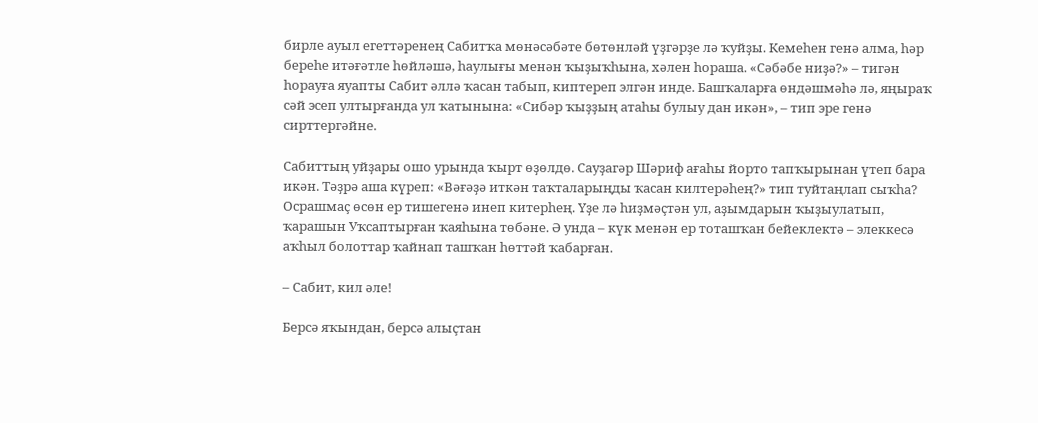бирле ауыл егеттәренең Сабитҡа мөнәсәбәте бөтөнләй үҙгәрҙе лә ҡуйҙы. Кемеһен генә алма, һәр береһе итәғәтле һөйләшә, һаулығы менән ҡыҙыҡһына, хәлен һораша. «Сәбәбе ниҙә?» – тигән һорауға яуапты Сабит әллә ҡасан табып, киптереп элгән инде. Башҡаларға өндәшмәһә лә, яңыраҡ сәй эсеп ултырғанда ул ҡатынына: «Сибәр ҡыҙҙың атаһы булыу дан икән», – тип эре генә сирттергәйне.

Сабиттың уйҙары ошо урында ҡырт өҙөлдө. Сауҙагәр Шәриф ағаһы йорто тапҡырынан үтеп бара икән. Тәҙрә аша күреп: «Вәғәҙә иткән таҡталарыңды ҡасан килтерәһең?» тип туйтаңлап сыҡһа? Осрашмаҫ өсөн ер тишегенә инеп китерһең. Үҙе лә һиҙмәҫтән ул, аҙымдарын ҡыҙыулатып, ҡарашын Уҡсаптырған ҡаяһына төбәне. Ә унда – күк менән ер тоташҡан бейеклектә – элеккесә аҡһыл болоттар ҡайнап ташҡан һөттәй ҡабарған.

– Сабит, кил әле!

Берсә яҡындан, берсә алыҫтан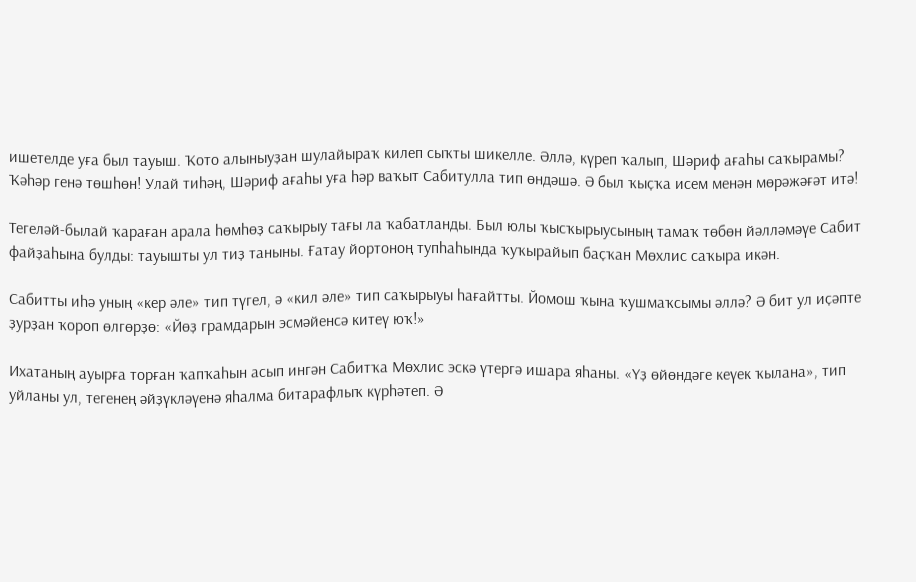ишетелде уға был тауыш. Ҡото алыныуҙан шулайыраҡ килеп сыҡты шикелле. Әллә, күреп ҡалып, Шәриф ағаһы саҡырамы? Ҡәһәр генә төшһөн! Улай тиһәң, Шәриф ағаһы уға һәр ваҡыт Сабитулла тип өндәшә. Ә был ҡыҫҡа исем менән мөрәжәғәт итә!

Тегеләй-былай ҡараған арала һөмһөҙ саҡырыу тағы ла ҡабатланды. Был юлы ҡысҡырыусының тамаҡ төбөн йәлләмәүе Сабит файҙаһына булды: тауышты ул тиҙ таныны. Ғатау йортоноң тупһаһында ҡуҡырайып баҫҡан Мөхлис саҡыра икән.

Сабитты иһә уның «кер әле» тип түгел, ә «кил әле» тип саҡырыуы һағайтты. Йомош ҡына ҡушмаҡсымы әллә? Ә бит ул иҫәпте ҙурҙан ҡороп өлгөрҙө: «Йөҙ грамдарын эсмәйенсә китеү юҡ!»

Ихатаның ауырға торған ҡапҡаһын асып ингән Сабитҡа Мөхлис эскә үтергә ишара яһаны. «Үҙ өйөндәге кеүек ҡылана», тип уйланы ул, тегенең әйҙүкләүенә яһалма битарафлыҡ күрһәтеп. Ә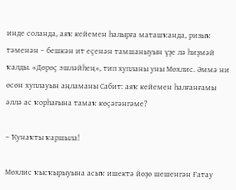инде соланда, аяҡ кейемен һалырға маташҡанда, ризыҡ тәменән – бешкән ит еҫенән тамшаныуын үҙе лә һиҙмәй ҡалды. «Дөрөҫ эшләйһең», тип хупланы уны Мөхлис. Әммә ни өсөн хуплауын аңламаны Сабит: аяҡ кейемен һалғанғамы әллә ас ҡорһағына тамаҡ көҫәгәнгәме?

– Ҡунаҡты ҡаршыла!

Мөхлис ҡысҡырыуына асыҡ ишектә йөҙө шешенгән Ғатау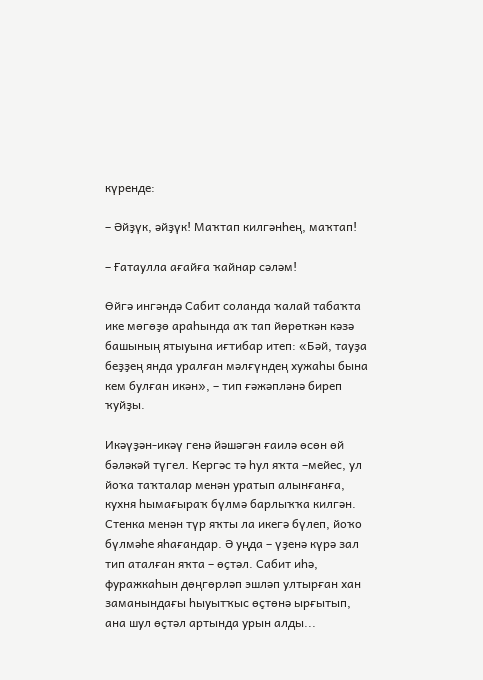күренде:

– Әйҙүк, әйҙүк! Маҡтап килгәнһең, маҡтап!

– Ғатаулла ағайға ҡайнар сәләм!

Өйгә ингәндә Сабит соланда ҡалай табаҡта ике мөгөҙө араһында аҡ тап йөрөткән кәзә башының ятыуына иғтибар итеп: «Бәй, тауҙа беҙҙең янда уралған мәлғүндең хужаһы бына кем булған икән», – тип ғәжәпләнә биреп ҡуйҙы.

Икәүҙән-икәү генә йәшәгән ғаилә өсөн өй бәләкәй түгел. Кергәс тә һул яҡта –мейес, ул йоҡа таҡталар менән уратып алынғанға, кухня һымағыраҡ бүлмә барлыҡҡа килгән. Стенка менән түр яҡты ла икегә бүлеп, йоҡо бүлмәһе яһағандар. Ә уңда – үҙенә күрә зал тип аталған яҡта – өҫтәл. Сабит иһә, фуражкаһын дөңгөрләп эшләп ултырған хан заманындағы һыуытҡыс өҫтөнә ырғытып, ана шул өҫтәл артында урын алды...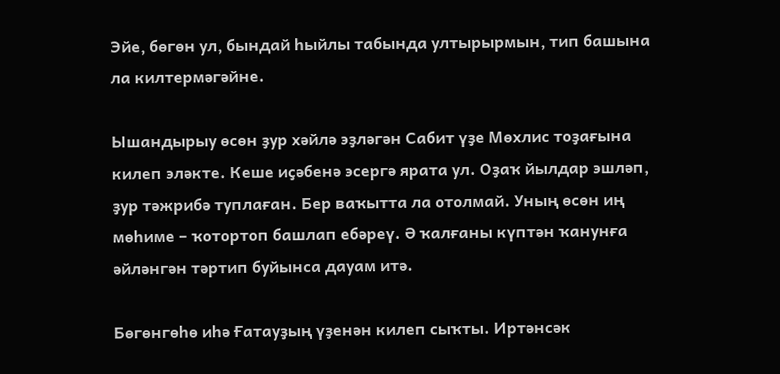Эйе, бөгөн ул, бындай һыйлы табында ултырырмын, тип башына ла килтермәгәйне.

Ышандырыу өсөн ҙур хәйлә эҙләгән Сабит үҙе Мөхлис тоҙағына килеп эләкте. Кеше иҫәбенә эсергә ярата ул. Оҙаҡ йылдар эшләп, ҙур тәжрибә туплаған. Бер ваҡытта ла отолмай. Уның өсөн иң мөһиме – ҡотортоп башлап ебәреү. Ә ҡалғаны күптән ҡанунға әйләнгән тәртип буйынса дауам итә.

Бөгөнгөһө иһә Ғатауҙың үҙенән килеп сыҡты. Иртәнсәк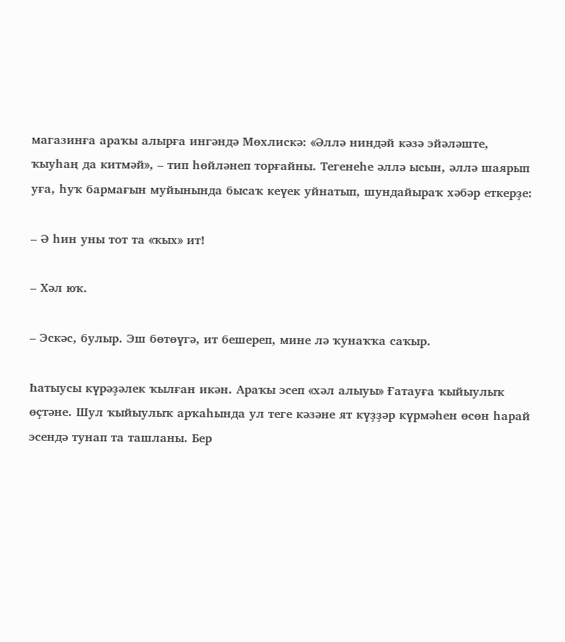магазинға араҡы алырға ингәндә Мөхлискә: «Әллә ниндәй кәзә эйәләште, ҡыуһаң да китмәй», – тип һөйләнеп торғайны. Тегенеһе әллә ысын, әллә шаярып уға, һуҡ бармағын муйынында бысаҡ кеүек уйнатып, шундайыраҡ хәбәр еткерҙе:

– Ә һин уны тот та «ҡых» ит!

– Хәл юҡ.

– Эскәс, булыр. Эш бөтөүгә, ит бешереп, мине лә ҡунаҡҡа саҡыр.

Һатыусы күрәҙәлек ҡылған икән. Араҡы эсеп «хәл алыуы» Ғатауға ҡыйыулыҡ өҫтәне. Шул ҡыйыулыҡ арҡаһында ул теге кәзәне ят күҙҙәр күрмәһен өсөн һарай эсендә тунап та ташланы. Бер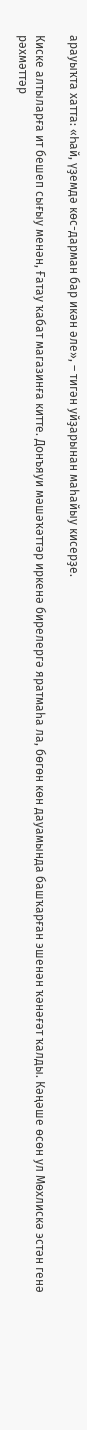арауыҡта хатта: «Һай, үҙемдә көс-дарман бар икән әле», – тигән уйҙарынан маһайыу кисерҙе.

Киске алтыларға ит бешеп сығыу менән, Ғатау ҡабат магазинға китте. Донъяуи мәшәҡәттәр иркенә бирелергә яратмаһа ла, бөгөн көн дауамында башҡарған эшенән ҡәнәғәт ҡалды. Кәңәше өсөн ул Мөхлискә эстән генә рәхмәттәр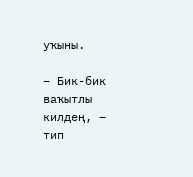уҡыны.

– Бик-бик ваҡытлы килдең, – тип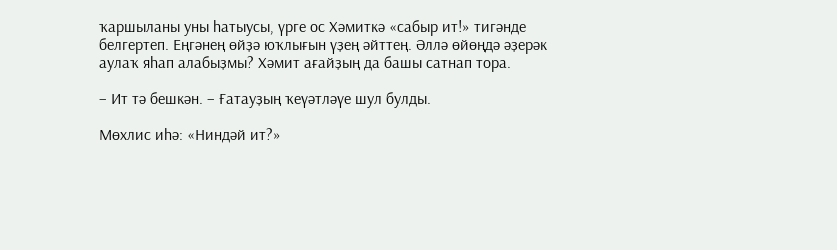ҡаршыланы уны һатыусы, үрге ос Хәмиткә «сабыр ит!» тигәнде белгертеп. Еңгәнең өйҙә юҡлығын үҙең әйттең. Әллә өйөңдә әҙерәк аулаҡ яһап алабыҙмы? Хәмит ағайҙың да башы сатнап тора.

– Ит тә бешкән. – Ғатауҙың ҡеүәтләүе шул булды.

Мөхлис иһә: «Ниндәй ит?»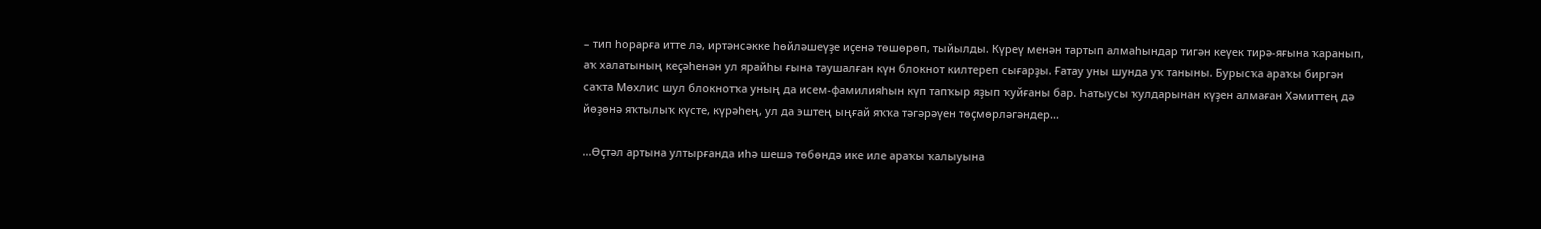– тип һорарға итте лә, иртәнсәкке һөйләшеүҙе иҫенә төшөрөп, тыйылды. Күреү менән тартып алмаһындар тигән кеүек тирә-яғына ҡаранып, аҡ халатының кеҫәһенән ул ярайһы ғына таушалған күн блокнот килтереп сығарҙы. Ғатау уны шунда уҡ таныны. Бурысҡа араҡы биргән саҡта Мөхлис шул блокнотҡа уның да исем-фамилияһын күп тапҡыр яҙып ҡуйғаны бар. Һатыусы ҡулдарынан күҙен алмаған Хәмиттең дә йөҙөнә яҡтылыҡ күсте, күрәһең, ул да эштең ыңғай яҡҡа тәгәрәүен төҫмөрләгәндер...

...Өҫтәл артына ултырғанда иһә шешә төбөндә ике иле араҡы ҡалыуына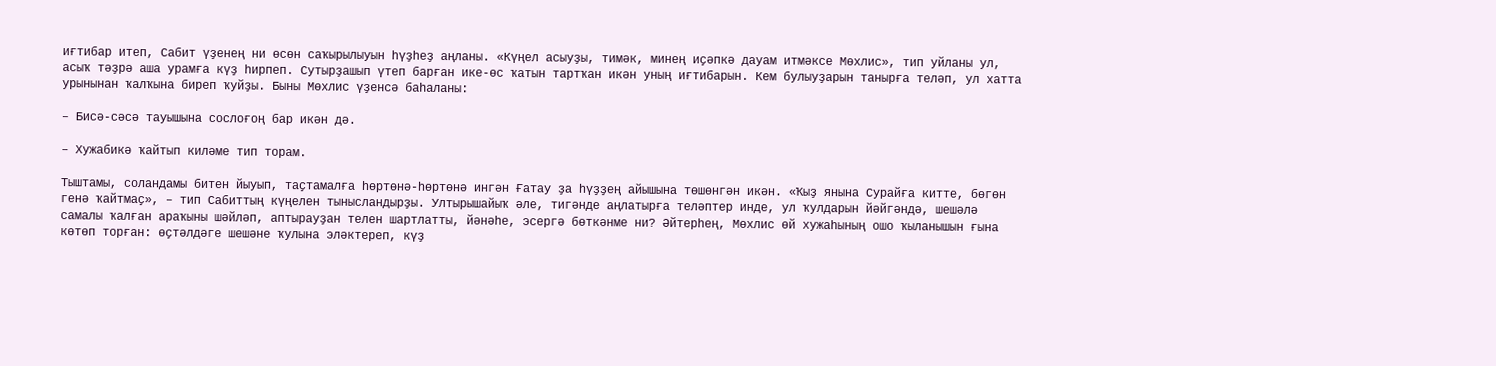иғтибар итеп, Сабит үҙенең ни өсөн саҡырылыуын һүҙһеҙ аңланы. «Күңел асыуҙы, тимәк, минең иҫәпкә дауам итмәксе Мөхлис», тип уйланы ул, асыҡ тәҙрә аша урамға күҙ һирпеп. Сутырҙашып үтеп барған ике-өс ҡатын тартҡан икән уның иғтибарын. Кем булыуҙарын танырға теләп, ул хатта урынынан ҡалҡына биреп ҡуйҙы. Быны Мөхлис үҙенсә баһаланы:

– Бисә-сәсә тауышына сослоғоң бар икән дә.

– Хужабикә ҡайтып киләме тип торам.

Тыштамы, соландамы битен йыуып, таҫтамалға һөртөнә-һөртөнә ингән Ғатау ҙа һүҙҙең айышына төшөнгән икән. «Ҡыҙ янына Сурайға китте, бөгөн генә ҡайтмаҫ», – тип Сабиттың күңелен тынысландырҙы. Ултырышайыҡ әле, тигәнде аңлатырға теләптер инде, ул ҡулдарын йәйгәндә, шешәлә самалы ҡалған араҡыны шәйләп, аптырауҙан телен шартлатты, йәнәһе, эсергә бөткәнме ни? Әйтерһең, Мөхлис өй хужаһының ошо ҡыланышын ғына көтөп торған: өҫтәлдәге шешәне ҡулына эләктереп, күҙ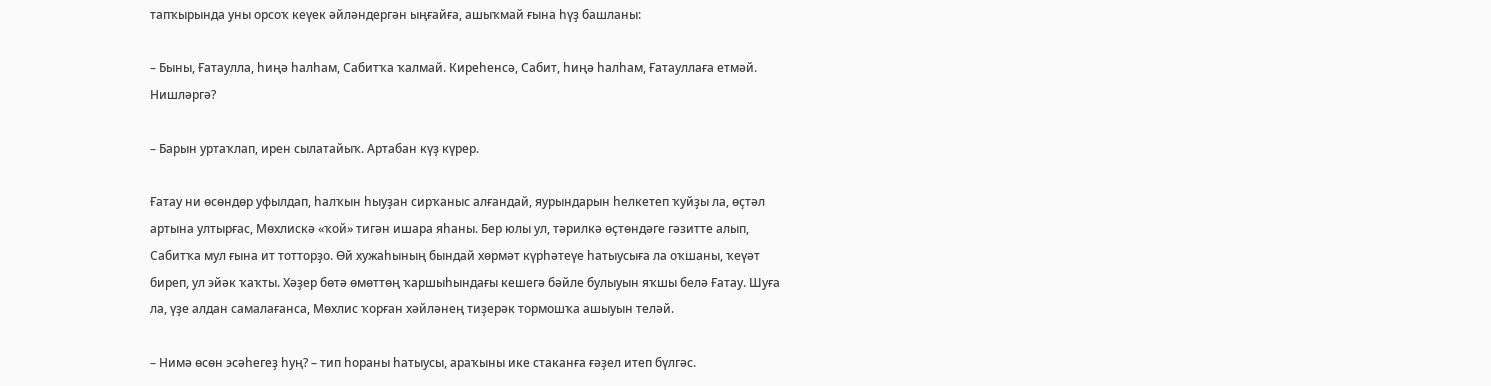тапҡырында уны орсоҡ кеүек әйләндергән ыңғайға, ашыҡмай ғына һүҙ башланы:

– Быны, Ғатаулла, һиңә һалһам, Сабитҡа ҡалмай. Киреһенсә, Сабит, һиңә һалһам, Ғатауллаға етмәй. Нишләргә?

– Барын уртаҡлап, ирен сылатайыҡ. Артабан күҙ күрер.

Ғатау ни өсөндөр уфылдап, һалҡын һыуҙан сирҡаныс алғандай, яурындарын һелкетеп ҡуйҙы ла, өҫтәл артына ултырғас, Мөхлискә «ҡой» тигән ишара яһаны. Бер юлы ул, тәрилкә өҫтөндәге гәзитте алып, Сабитҡа мул ғына ит тотторҙо. Өй хужаһының бындай хөрмәт күрһәтеүе һатыусыға ла оҡшаны, ҡеүәт биреп, ул эйәк ҡаҡты. Хәҙер бөтә өмөттөң ҡаршыһындағы кешегә бәйле булыуын яҡшы белә Ғатау. Шуға ла, үҙе алдан самалағанса, Мөхлис ҡорған хәйләнең тиҙерәк тормошҡа ашыуын теләй.

– Нимә өсөн эсәһегеҙ һуң? – тип һораны һатыусы, араҡыны ике стаканға ғәҙел итеп бүлгәс.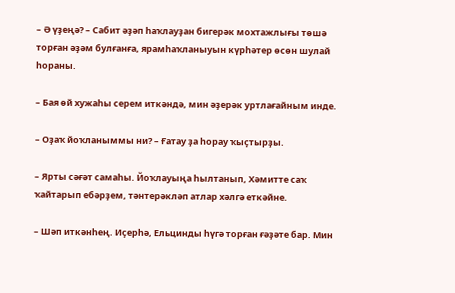– Ә үҙеңә? – Сабит әҙәп һаҡлауҙан бигерәк мохтажлығы төшә торған әҙәм булғанға, ярамһаҡланыуын күрһәтер өсөн шулай һораны.

– Бая өй хужаһы серем иткәндә, мин әҙерәк уртлағайным инде.

– Оҙаҡ йоҡланыммы ни? – Ғатау ҙа һорау ҡыҫтырҙы.

– Ярты сәғәт самаһы. Йоҡлауыңа һылтанып, Хәмитте саҡ ҡайтарып ебәрҙем, тәнтерәкләп атлар хәлгә еткәйне.

– Шәп иткәнһең. Иҫерһә, Ельцинды һүгә торған ғәҙәте бар. Мин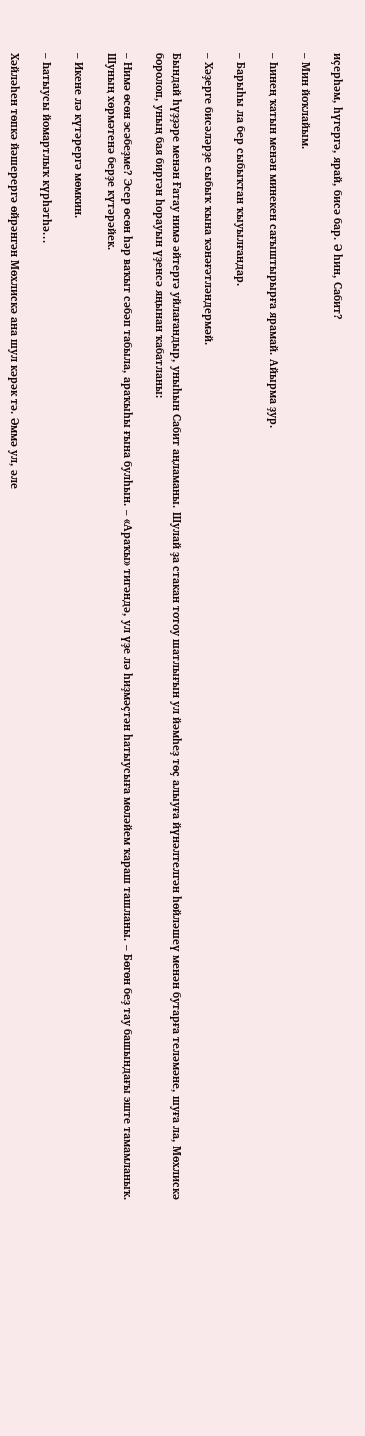иҫерһәм, һүгергә, ярай, бисә бар. Ә һин, Сабит?

– Мин йоҡлайым.

– Һинең ҡатын менән минекен сағыштырырға ярамай. Айырма ҙур.

– Барыһы ла бер сыбыҡтан ҡыуылғандар.

– Хәҙерге бисәләрҙе сыбыҡ ҡына ҡәнәғәтләндермәй.

Бындай һүҙҙәре менән Ғатау нимә әйтергә уйлағандыр, уныһын Сабит аңламаны. Шулай ҙа стакан тотоу шатлығын ул йәмһеҙ төҫ алыуға йүнәлтелгән һөйләшеү менән бутарға теләмәне, шуға ла, Мөхлискә боролоп, уның бая биргән һорауын үҙенсә яңынан ҡабатланы:

– Нимә өсөн эсәбеҙме? Эсер өсөн һәр ваҡыт сәбәп табыла, араҡыһы ғына булһын. – «Араҡы» тигәндә, ул үҙе лә һиҙмәҫтән һатыусыға мөләйем ҡараш ташланы. – Бөгөн беҙ тау башындағы эште тамамланыҡ. Шуның хөрмәтенә берҙе күтәрәйек.

– Икене лә күтәрергә мөмкин.

– Һатыусы йомартлыҡ күрһәтһә...

Хәйләһен төпкә йәшерергә өйрәнгән Мөхлискә ана шул кәрәк тә. Әммә ул, әле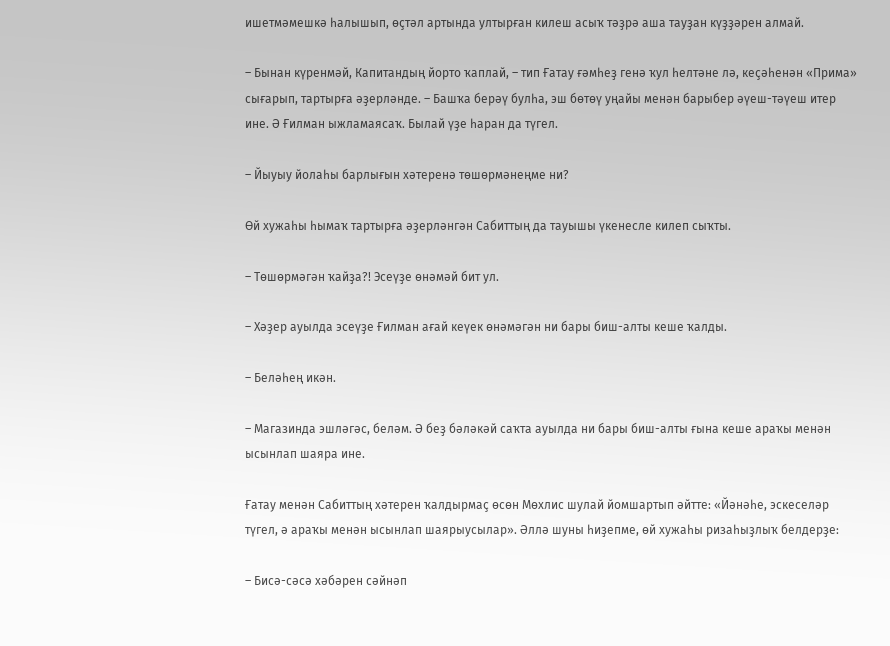ишетмәмешкә һалышып, өҫтәл артында ултырған килеш асыҡ тәҙрә аша тауҙан күҙҙәрен алмай.

– Бынан күренмәй, Капитандың йорто ҡаплай, – тип Ғатау ғәмһеҙ генә ҡул һелтәне лә, кеҫәһенән «Прима» сығарып, тартырға әҙерләнде. – Башҡа берәү булһа, эш бөтөү уңайы менән барыбер әүеш-тәүеш итер ине. Ә Ғилман ыжламаясаҡ. Былай үҙе һаран да түгел.

– Йыуыу йолаһы барлығын хәтеренә төшөрмәнеңме ни?

Өй хужаһы һымаҡ тартырға әҙерләнгән Сабиттың да тауышы үкенесле килеп сыҡты.

– Төшөрмәгән ҡайҙа?! Эсеүҙе өнәмәй бит ул.

– Хәҙер ауылда эсеүҙе Ғилман ағай кеүек өнәмәгән ни бары биш-алты кеше ҡалды.

– Беләһең икән.

– Магазинда эшләгәс, беләм. Ә беҙ бәләкәй саҡта ауылда ни бары биш-алты ғына кеше араҡы менән ысынлап шаяра ине.

Ғатау менән Сабиттың хәтерен ҡалдырмаҫ өсөн Мөхлис шулай йомшартып әйтте: «Йәнәһе, эскеселәр түгел, ә араҡы менән ысынлап шаярыусылар». Әллә шуны һиҙепме, өй хужаһы ризаһыҙлыҡ белдерҙе:

– Бисә-сәсә хәбәрен сәйнәп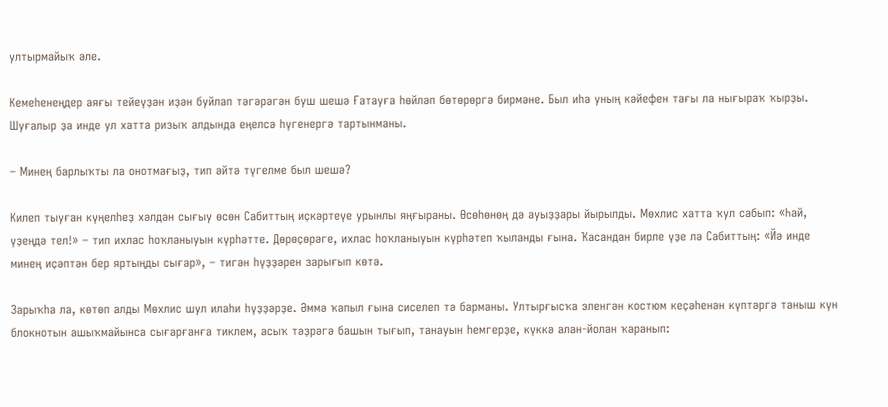ултырмайыҡ әле.

Кемеһенеңдер аяғы тейеүҙән иҙән буйлап тәгәрәгән буш шешә Ғатауға һөйләп бөтөрөргә бирмәне. Был иһә уның кәйефен тағы ла нығыраҡ ҡырҙы. Шуғалыр ҙа инде ул хатта ризыҡ алдында еңелсә һүгенергә тартынманы.

– Минең барлыҡты ла онотмағыҙ, тип әйтә түгелме был шешә?

Килеп тыуған күңелһеҙ хәлдән сығыу өсөн Сабиттың иҫкәртеүе урынлы яңғыраны. Өсөһөнөң дә ауыҙҙары йырылды. Мөхлис хатта ҡул сабып: «Һай, үҙеңдә тел!» – тип ихлас һоҡланыуын күрһәтте. Дөрөҫөрәге, ихлас һоҡланыуын күрһәтеп ҡыланды ғына. Ҡасандан бирле үҙе лә Сабиттың: «Йә инде минең иҫәптән бер яртыңды сығар», – тигән һүҙҙәрен зарығып көтә.

Зарыҡһа ла, көтөп алды Мөхлис шул илаһи һүҙҙәрҙе. Әммә ҡапыл ғына сиселеп тә барманы. Ултырғысҡа эленгән костюм кеҫәһенән күптәргә таныш күн блокнотын ашыҡмайынса сығарғанға тиклем, асыҡ тәҙрәгә башын тығып, танауын һемгерҙе, күккә алан-йолан ҡаранып: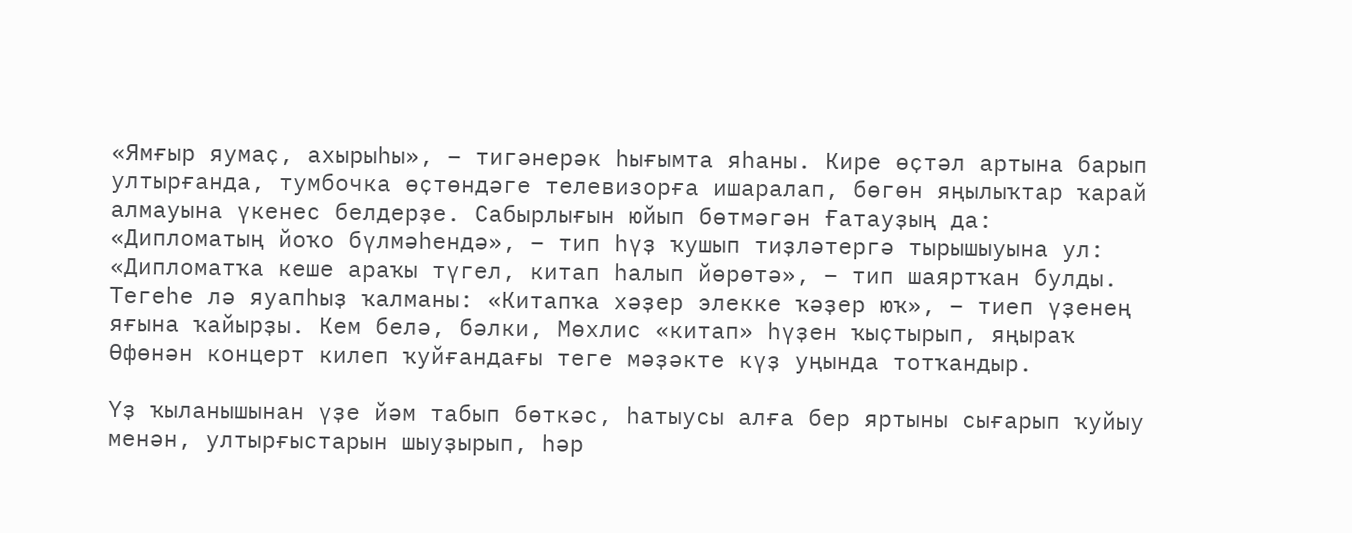«Ямғыр яумаҫ, ахырыһы», – тигәнерәк һығымта яһаны. Кире өҫтәл артына барып ултырғанда, тумбочка өҫтөндәге телевизорға ишаралап, бөгөн яңылыҡтар ҡарай алмауына үкенес белдерҙе. Сабырлығын юйып бөтмәгән Ғатауҙың да: «Дипломатың йоҡо бүлмәһендә», – тип һүҙ ҡушып тиҙләтергә тырышыуына ул: «Дипломатҡа кеше араҡы түгел, китап һалып йөрөтә», – тип шаяртҡан булды. Тегеһе лә яуапһыҙ ҡалманы: «Китапҡа хәҙер элекке ҡәҙер юҡ», – тиеп үҙенең яғына ҡайырҙы. Кем белә, бәлки, Мөхлис «китап» һүҙен ҡыҫтырып, яңыраҡ Өфөнән концерт килеп ҡуйғандағы теге мәҙәкте күҙ уңында тотҡандыр.

Үҙ ҡыланышынан үҙе йәм табып бөткәс, һатыусы алға бер яртыны сығарып ҡуйыу менән, ултырғыстарын шыуҙырып, һәр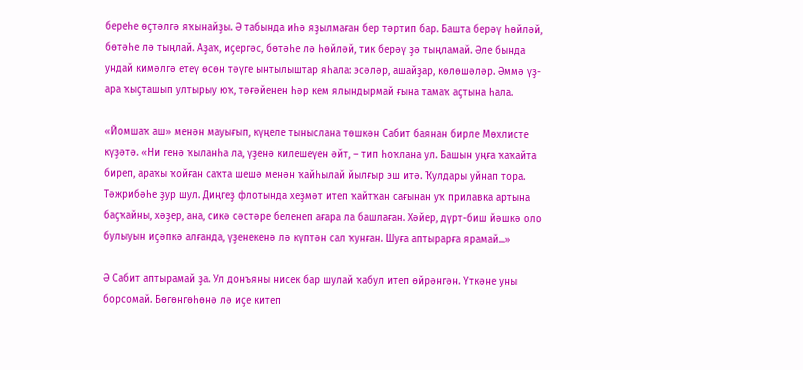береһе өҫтәлгә яҡынайҙы. Ә табында иһә яҙылмаған бер тәртип бар. Башта берәү һөйләй, бөтәһе лә тыңлай. Аҙаҡ, иҫергәс, бөтәһе лә һөйләй, тик берәү ҙә тыңламай. Әле бында ундай кимәлгә етеү өсөн тәүге ынтылыштар яһала: эсәләр, ашайҙар, көлөшәләр. Әммә үҙ-ара ҡыҫташып ултырыу юҡ, тәғәйенен һәр кем ялындырмай ғына тамаҡ аҫтына һала.

«Йомшаҡ аш» менән мауығып, күңеле тыныслана төшкән Сабит баянан бирле Мөхлисте күҙәтә. «Ни генә ҡыланһа ла, үҙенә килешеүен әйт, – тип һоҡлана ул. Башын уңға ҡаҡайта биреп, араҡы ҡойған саҡта шешә менән ҡайһылай йылғыр эш итә. Ҡулдары уйнап тора. Тәжрибәһе ҙур шул. Диңгеҙ флотында хеҙмәт итеп ҡайтҡан сағынан уҡ прилавка артына баҫҡайны, хәҙер, ана, сикә сәстәре беленеп ағара ла башлаған. Хәйер, дүрт-биш йәшкә оло булыуын иҫәпкә алғанда, үҙенекенә лә күптән сал ҡунған. Шуға аптырарға ярамай...»

Ә Сабит аптырамай ҙа. Ул донъяны нисек бар шулай ҡабул итеп өйрәнгән. Үткәне уны борсомай. Бөгөнгөһөнә лә иҫе китеп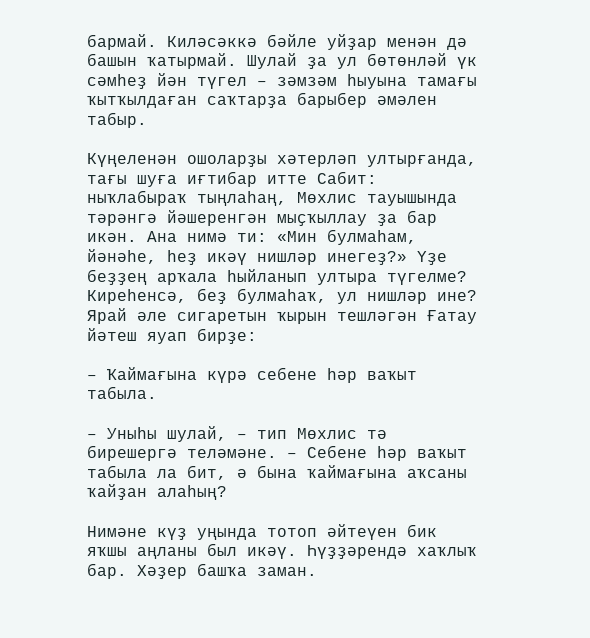бармай. Киләсәккә бәйле уйҙар менән дә башын ҡатырмай. Шулай ҙа ул бөтөнләй үк сәмһеҙ йән түгел – зәмзәм һыуына тамағы ҡытҡылдаған саҡтарҙа барыбер әмәлен табыр.

Күңеленән ошоларҙы хәтерләп ултырғанда, тағы шуға иғтибар итте Сабит: ныҡлабыраҡ тыңлаһаң, Мөхлис тауышында тәрәнгә йәшеренгән мыҫҡыллау ҙа бар икән. Ана нимә ти: «Мин булмаһам, йәнәһе, һеҙ икәү нишләр инегеҙ?» Үҙе беҙҙең арҡала һыйланып ултыра түгелме? Киреһенсә, беҙ булмаһаҡ, ул нишләр ине? Ярай әле сигаретын ҡырын тешләгән Ғатау йәтеш яуап бирҙе:

– Ҡаймағына күрә себене һәр ваҡыт табыла.

– Уныһы шулай, – тип Мөхлис тә бирешергә теләмәне. – Себене һәр ваҡыт табыла ла бит, ә бына ҡаймағына аҡсаны ҡайҙан алаһың?

Нимәне күҙ уңында тотоп әйтеүен бик яҡшы аңланы был икәү. Һүҙҙәрендә хаҡлыҡ бар. Хәҙер башҡа заман.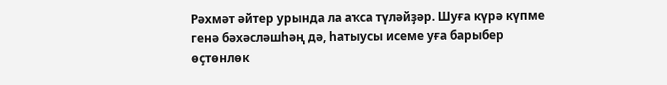Рәхмәт әйтер урында ла аҡса түләйҙәр. Шуға күрә күпме генә бәхәсләшһәң дә, һатыусы исеме уға барыбер өҫтөнлөк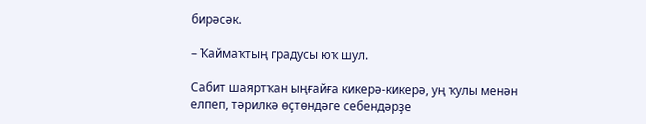бирәсәк.

– Ҡаймаҡтың градусы юҡ шул.

Сабит шаяртҡан ыңғайға кикерә-кикерә, уң ҡулы менән елпеп, тәрилкә өҫтөндәге себендәрҙе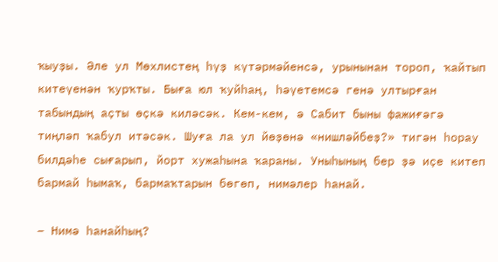ҡыуҙы. Әле ул Мөхлистең һүҙ күтәрмәйенсә, урынынан тороп, ҡайтып китеүенән ҡурҡты. Быға юл ҡуйһаң, һәүетемсә генә ултырған табындың аҫты өҫкә киләсәк. Кем-кем, ә Сабит быны фажиғәгә тиңләп ҡабул итәсәк. Шуға ла ул йөҙөнә «нишләйбеҙ?» тигән һорау билдәһе сығарып, йорт хужаһына ҡараны. Уныһының бер ҙә иҫе китеп бармай һымаҡ, бармаҡтарын бөгөп, нимәлер һанай.

– Нимә һанайһың?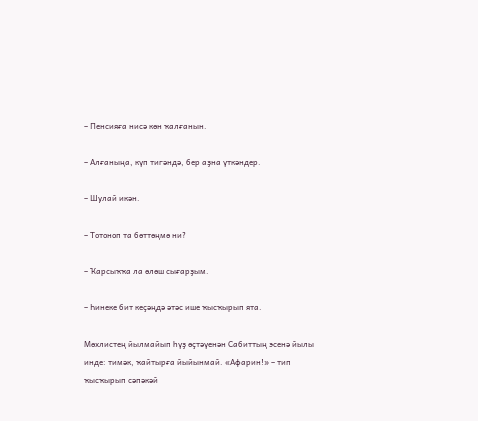– Пенсияға нисә көн ҡалғанын.

– Алғаныңа, күп тигәндә, бер аҙна үткәндер.

– Шулай икән.

– Тотоноп та бөттөңмө ни?

– Ҡарсыҡҡа ла өлөш сығарҙым.

– Һинеке бит кеҫәңдә әтәс ише ҡысҡырып ята.

Мөхлистең йылмайып һүҙ өҫтәүенән Сабиттың эсенә йылы инде: тимәк, ҡайтырға йыйынмай. «Афарин!» – тип ҡысҡырып сәпәкәй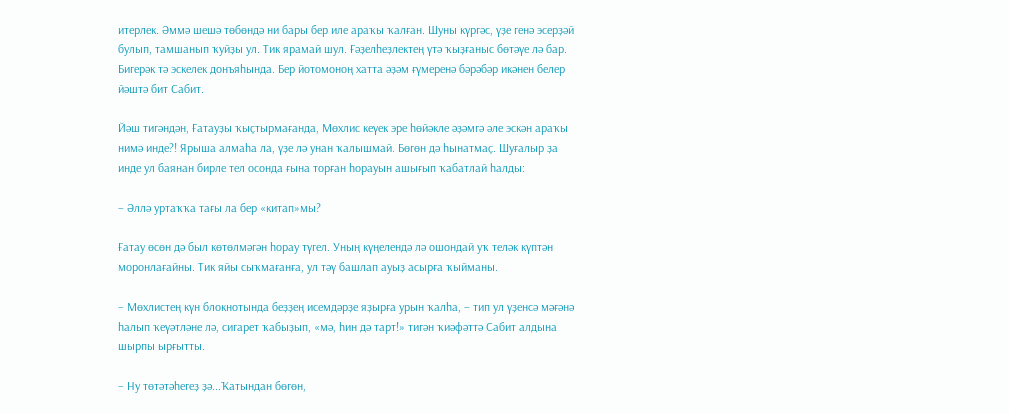итерлек. Әммә шешә төбөндә ни бары бер иле араҡы ҡалған. Шуны күргәс, үҙе генә эсерҙәй булып, тамшанып ҡуйҙы ул. Тик ярамай шул. Ғәҙелһеҙлектең үтә ҡыҙғаныс бөтәүе лә бар. Бигерәк тә эскелек донъяһында. Бер йотомоноң хатта әҙәм ғүмеренә бәрәбәр икәнен белер йәштә бит Сабит.

Йәш тигәндән, Ғатауҙы ҡыҫтырмағанда, Мөхлис кеүек эре һөйәкле әҙәмгә әле эскән араҡы нимә инде?! Ярыша алмаһа ла, үҙе лә унан ҡалышмай. Бөгөн дә һынатмаҫ. Шуғалыр ҙа инде ул баянан бирле тел осонда ғына торған һорауын ашығып ҡабатлай һалды:

– Әллә уртаҡҡа тағы ла бер «китап»мы?

Ғатау өсөн дә был көтөлмәгән һорау түгел. Уның күңелендә лә ошондай уҡ теләк күптән моронлағайны. Тик яйы сыҡмағанға, ул тәү башлап ауыҙ асырға ҡыйманы.

– Мөхлистең күн блокнотында беҙҙең исемдәрҙе яҙырға урын ҡалһа, – тип ул үҙенсә мәғәнә һалып ҡеүәтләне лә, сигарет ҡабыҙып, «мә, һин дә тарт!» тигән ҡиәфәттә Сабит алдына шырпы ырғытты.

– Ну төтәтәһегеҙ ҙә...Ҡатындан бөгөн,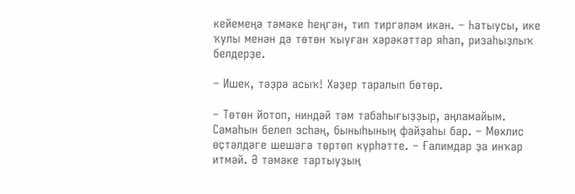кейемеңә тәмәке һеңгән, тип тиргәләм икән. – Һатыусы, ике ҡулы менән дә төтөн ҡыуған хәрәкәттәр яһап, ризаһыҙлыҡ белдерҙе.

– Ишек, тәҙрә асыҡ! Хәҙер таралып бөтөр.

– Төтөн йотоп, ниндәй тәм табаһығыҙҙыр, аңламайым. Самаһын белеп эсһәң, быныһының файҙаһы бар. – Мөхлис өҫтәлдәге шешәгә төртөп күрһәтте. – Ғалимдар ҙа инҡар итмәй. Ә тәмәке тартыуҙың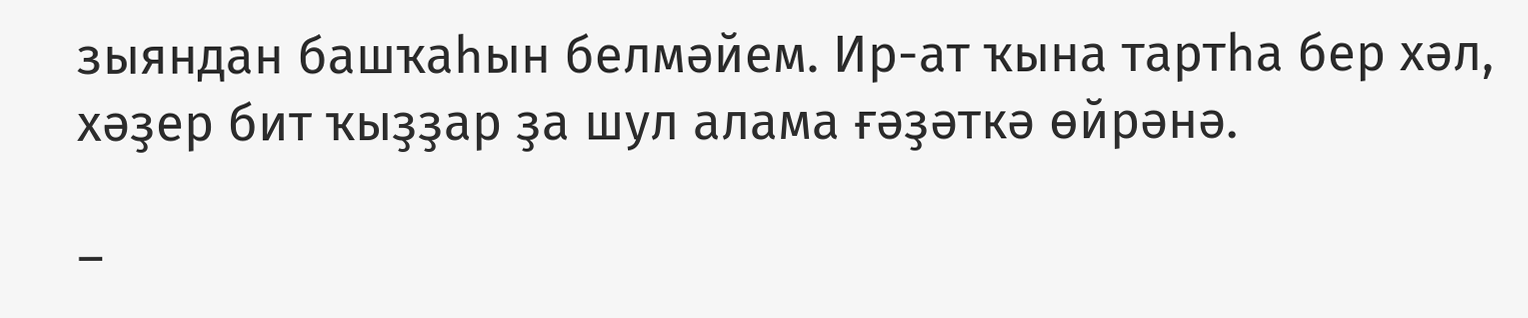зыяндан башҡаһын белмәйем. Ир-ат ҡына тартһа бер хәл, хәҙер бит ҡыҙҙар ҙа шул алама ғәҙәткә өйрәнә.

–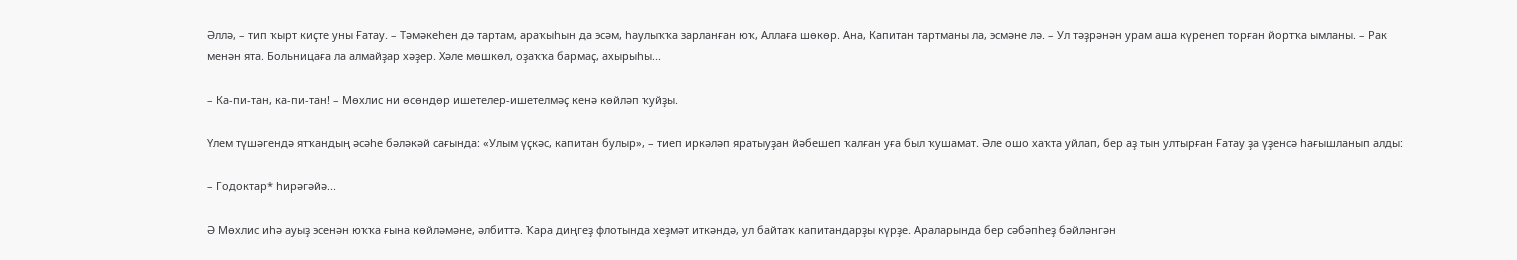Әллә, – тип ҡырт киҫте уны Ғатау. – Тәмәкеһен дә тартам, араҡыһын да эсәм, һаулыҡҡа зарланған юҡ, Аллаға шөкөр. Ана, Капитан тартманы ла, эсмәне лә. – Ул тәҙрәнән урам аша күренеп торған йортҡа ымланы. – Рак менән ята. Больницаға ла алмайҙар хәҙер. Хәле мөшкөл, оҙаҡҡа бармаҫ, ахырыһы...

– Ка-пи-тан, ка-пи-тан! – Мөхлис ни өсөндөр ишетелер-ишетелмәҫ кенә көйләп ҡуйҙы.

Үлем түшәгендә ятҡандың әсәһе бәләкәй сағында: «Улым үҫкәс, капитан булыр», – тиеп иркәләп яратыуҙан йәбешеп ҡалған уға был ҡушамат. Әле ошо хаҡта уйлап, бер аҙ тын ултырған Ғатау ҙа үҙенсә һағышланып алды:

– Годоктар* һирәгәйә...

Ә Мөхлис иһә ауыҙ эсенән юҡҡа ғына көйләмәне, әлбиттә. Ҡара диңгеҙ флотында хеҙмәт иткәндә, ул байтаҡ капитандарҙы күрҙе. Араларында бер сәбәпһеҙ бәйләнгән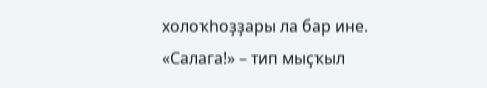холоҡһоҙҙары ла бар ине. «Салага!» – тип мыҫҡыл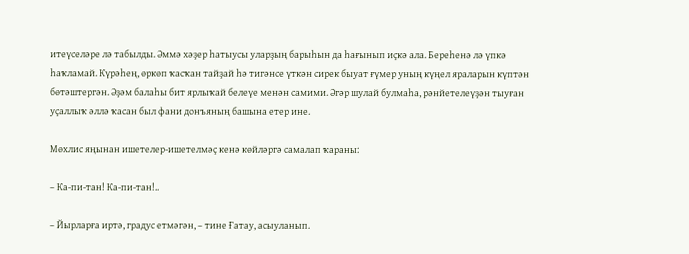итеүселәре лә табылды. Әммә хәҙер һатыусы уларҙың барыһын да һағынып иҫкә ала. Береһенә лә үпкә һаҡламай. Күрәһең, өркөп ҡасҡан тайҙай һә тигәнсе үткән сирек быуат ғүмер уның күңел яраларын күптән бөтәштергән. Әҙәм балаһы бит ярлыҡай белеүе менән самими. Әгәр шулай булмаһа, рәнйетелеүҙән тыуған уҫаллыҡ әллә ҡасан был фани донъяның башына етер ине.

Мөхлис яңынан ишетелер-ишетелмәҫ кенә көйләргә самалап ҡараны:

– Ка-пи-тан! Ка-пи-тан!..

– Йырларға иртә, градус етмәгән, – тине Ғатау, асыуланып.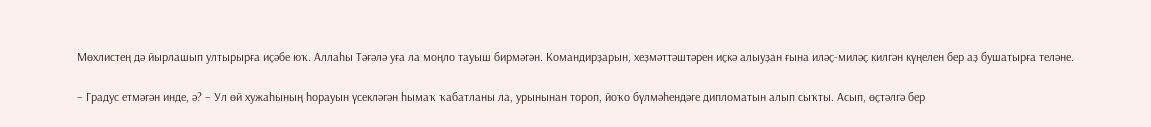Мөхлистең дә йырлашып ултырырға иҫәбе юҡ. Аллаһы Тәғәлә уға ла моңло тауыш бирмәгән. Командирҙарын, хеҙмәттәштәрен иҫкә алыуҙан ғына иләҫ-миләҫ килгән күңелен бер аҙ бушатырға теләне.

– Градус етмәгән инде, ә? – Ул өй хужаһының һорауын үсекләгән һымаҡ ҡабатланы ла, урынынан тороп, йоҡо бүлмәһендәге дипломатын алып сыҡты. Асып, өҫтәлгә бер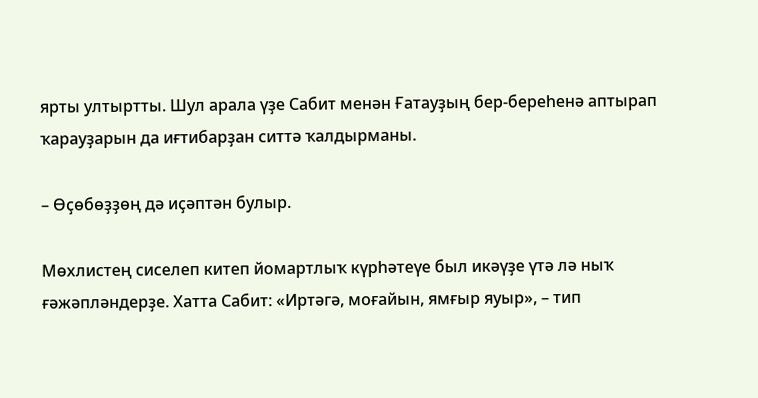ярты ултыртты. Шул арала үҙе Сабит менән Ғатауҙың бер-береһенә аптырап ҡарауҙарын да иғтибарҙан ситтә ҡалдырманы.

– Өҫөбөҙҙөң дә иҫәптән булыр.

Мөхлистең сиселеп китеп йомартлыҡ күрһәтеүе был икәүҙе үтә лә ныҡ ғәжәпләндерҙе. Хатта Сабит: «Иртәгә, моғайын, ямғыр яуыр», – тип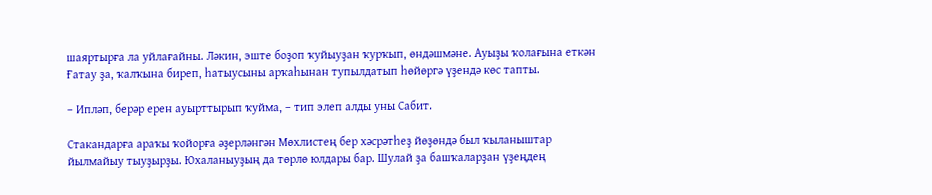шаяртырға ла уйлағайны. Ләкин, эште боҙоп ҡуйыуҙан ҡурҡып, өндәшмәне. Ауыҙы ҡолағына еткән Ғатау ҙа, ҡалҡына биреп, һатыусыны арҡаһынан тупылдатып һөйөргә үҙендә көс тапты.

– Ипләп, берәр ерен ауырттырып ҡуйма, – тип элеп алды уны Сабит.

Стакандарға араҡы ҡойорға әҙерләнгән Мөхлистең бер хәсрәтһеҙ йөҙөндә был ҡыланыштар йылмайыу тыуҙырҙы. Юхаланыуҙың да төрлө юлдары бар. Шулай ҙа башҡаларҙан үҙеңдең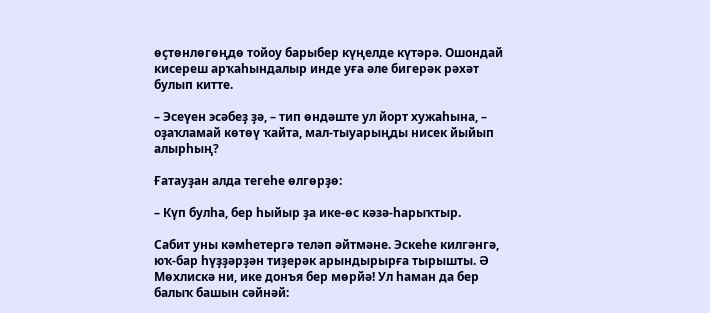өҫтөнлөгөңдө тойоу барыбер күңелде күтәрә. Ошондай кисереш арҡаһындалыр инде уға әле бигерәк рәхәт булып китте.

– Эсеүен эсәбеҙ ҙә, – тип өндәште ул йорт хужаһына, – оҙаҡламай көтөү ҡайта, мал-тыуарыңды нисек йыйып алырһың?

Ғатауҙан алда тегеһе өлгөрҙө:

– Күп булһа, бер һыйыр ҙа ике-өс кәзә-һарыҡтыр.

Сабит уны кәмһетергә теләп әйтмәне. Эскеһе килгәнгә, юҡ-бар һүҙҙәрҙән тиҙерәк арындырырға тырышты. Ә Мөхлискә ни, ике донъя бер мөрйә! Ул һаман да бер балыҡ башын сәйнәй: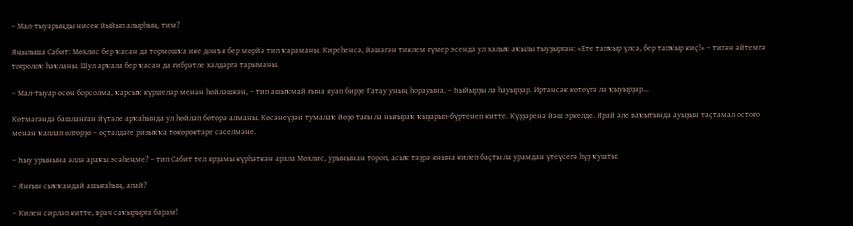– Мал-тыуарыңды нисек йыйып алырһың, тим?

Яңылыша Сабит: Мөхлис бер ҡасан да тормошҡа ике донъя бер мөрйә тип ҡараманы. Киреһенсә, йәшәгән тиклем ғүмер эсендә ул халыҡ аҡылы тыуҙырған: «Ете тапҡыр үлсә, бер тапҡыр киҫ!» – тигән әйтемгә тоғролоҡ һаҡланы. Шул арҡала бер ҡасан да ғибрәтле хәлдәргә тарыманы.

– Мал-тыуар өсөн борсолма, ҡарсыҡ күршеләр менән һөйләшкән, – тип ашыҡмай ғына яуап бирҙе Ғатау уның һорауына. – Һыйырҙы ла һауырҙар. Иртәнсәк көтөүгә лә ҡыуырҙар...

Көтмәгәндә башланған йүтәле арҡаһында ул һөйләп бөтөрә алманы. Көсәнеүҙән тумалаҡ йөҙө тағы ла нығыраҡ ҡыҙарып-бүртенеп китте. Күҙҙәренә йәш эркелде. Ярай әле ваҡытында ауыҙын таҫтамал остоғо менән ҡаплап өлгөрҙө – өҫтәлдәге ризыҡҡа төкөрөктәре сәселмәне.

– Һыу урынына әллә араҡы эсәһеңме? – тип Сабит тел ярҙамы күрһәткән арала Мөхлис, урынынан тороп, асыҡ тәҙрә янына килеп баҫты ла урамдан үтеүсегә һүҙ ҡушты:

– Янғын сыҡҡандай ашығаһың, апай?

– Килен сирләп китте, врач саҡырырға барам!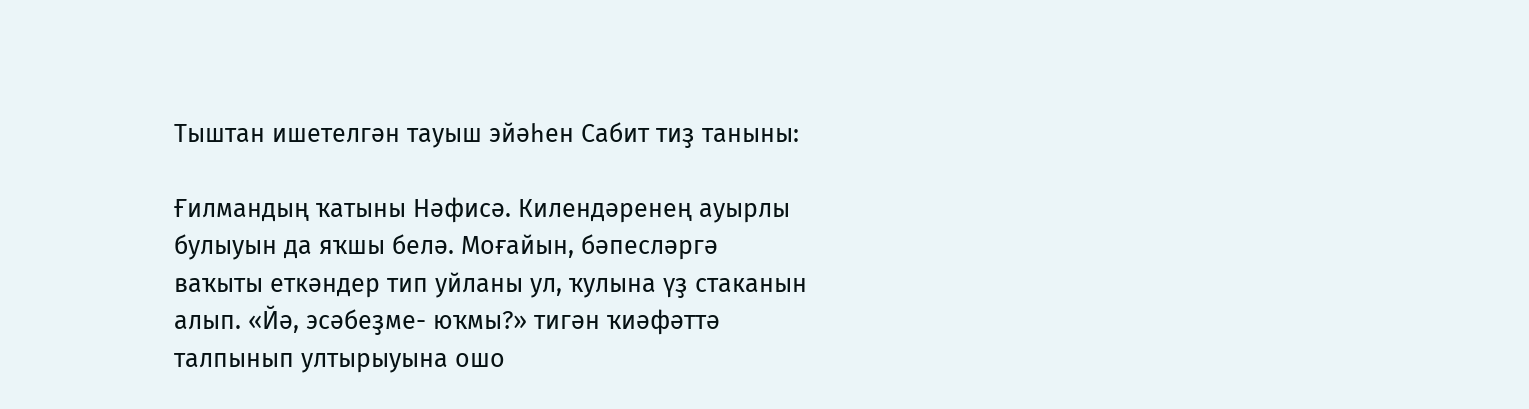Тыштан ишетелгән тауыш эйәһен Сабит тиҙ таныны:

Ғилмандың ҡатыны Нәфисә. Килендәренең ауырлы булыуын да яҡшы белә. Моғайын, бәпесләргә ваҡыты еткәндер тип уйланы ул, ҡулына үҙ стаканын алып. «Йә, эсәбеҙме- юҡмы?» тигән ҡиәфәттә талпынып ултырыуына ошо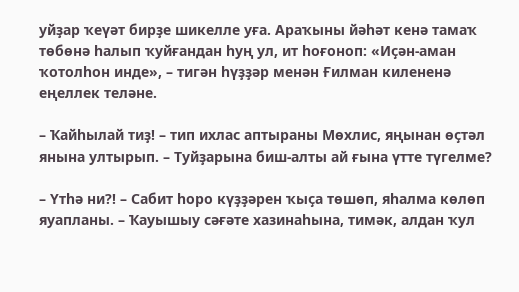уйҙар ҡеүәт бирҙе шикелле уға. Араҡыны йәһәт кенә тамаҡ төбөнә һалып ҡуйғандан һуң ул, ит һоғоноп: «Иҫән-аман ҡотолһон инде», – тигән һүҙҙәр менән Ғилман килененә еңеллек теләне.

– Ҡайһылай тиҙ! – тип ихлас аптыраны Мөхлис, яңынан өҫтәл янына ултырып. – Туйҙарына биш-алты ай ғына үтте түгелме?

– Үтһә ни?! – Сабит һоро күҙҙәрен ҡыҫа төшөп, яһалма көлөп яуапланы. – Ҡауышыу сәғәте хазинаһына, тимәк, алдан ҡул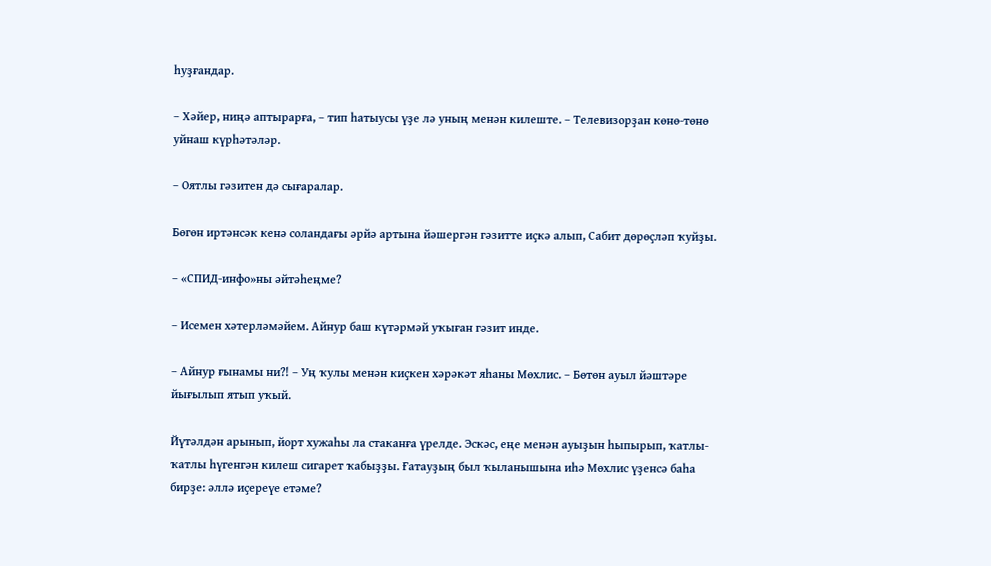һуҙғандар.

– Хәйер, ниңә аптырарға, – тип һатыусы үҙе лә уның менән килеште. – Телевизорҙан көнө-төнө уйнаш күрһәтәләр.

– Оятлы гәзитен дә сығаралар.

Бөгөн иртәнсәк кенә соландағы әрйә артына йәшергән гәзитте иҫкә алып, Сабит дөрөҫләп ҡуйҙы.

– «СПИД-инфо»ны әйтәһеңме?

– Исемен хәтерләмәйем. Айнур баш күтәрмәй уҡыған гәзит инде.

– Айнур ғынамы ни?! – Уң ҡулы менән киҫкен хәрәкәт яһаны Мөхлис. – Бөтөн ауыл йәштәре йығылып ятып уҡый.

Йүтәлдән арынып, йорт хужаһы ла стаканға үрелде. Эскәс, еңе менән ауыҙын һыпырып, ҡатлы-ҡатлы һүгенгән килеш сигарет ҡабыҙҙы. Ғатауҙың был ҡыланышына иһә Мөхлис үҙенсә баһа бирҙе: әллә иҫереүе етәме?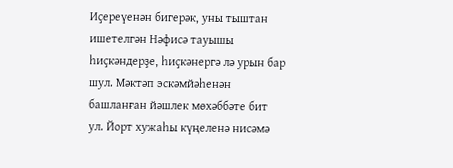Иҫереүенән бигерәк, уны тыштан ишетелгән Нәфисә тауышы һиҫкәндерҙе, һиҫкәнергә лә урын бар шул. Мәктәп эскәмйәһенән башланған йәшлек мөхәббәте бит ул. Йорт хужаһы күңеленә нисәмә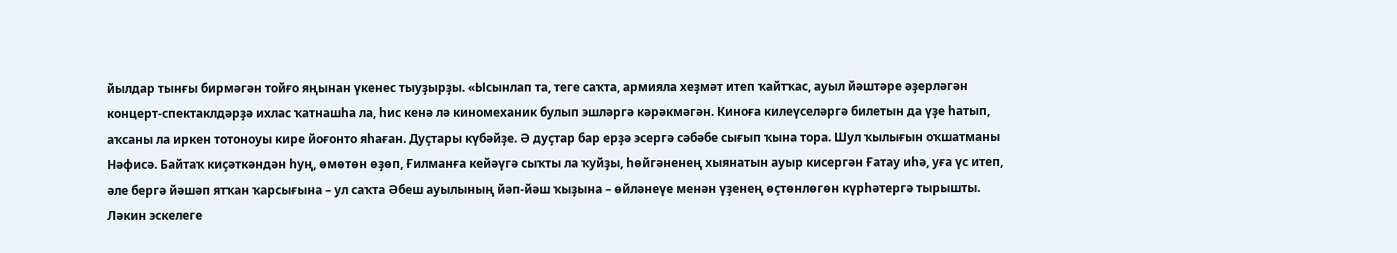йылдар тынғы бирмәгән тойғо яңынан үкенес тыуҙырҙы. «Ысынлап та, теге саҡта, армияла хеҙмәт итеп ҡайтҡас, ауыл йәштәре әҙерләгән концерт-спектаклдәрҙә ихлас ҡатнашһа ла, һис кенә лә киномеханик булып эшләргә кәрәкмәгән. Киноға килеүселәргә билетын да үҙе һатып, аҡсаны ла иркен тотоноуы кире йоғонто яһаған. Дуҫтары күбәйҙе. Ә дуҫтар бар ерҙә эсергә сәбәбе сығып ҡына тора. Шул ҡылығын оҡшатманы Нәфисә. Байтаҡ киҫәткәндән һуң, өмөтөн өҙөп, Ғилманға кейәүгә сыҡты ла ҡуйҙы, һөйгәненең хыянатын ауыр кисергән Ғатау иһә, уға үс итеп, әле бергә йәшәп ятҡан ҡарсығына – ул саҡта Әбеш ауылының йәп-йәш ҡыҙына – өйләнеүе менән үҙенең өҫтөнлөгөн күрһәтергә тырышты. Ләкин эскелеге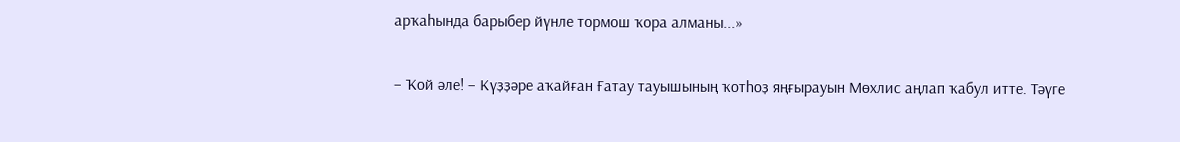арҡаһында барыбер йүнле тормош ҡора алманы...»

– Ҡой әле! – Күҙҙәре аҡайған Ғатау тауышының ҡотһоҙ яңғырауын Мөхлис аңлап ҡабул итте. Тәүге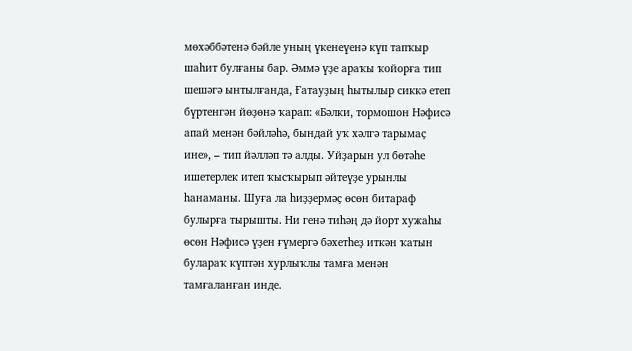мөхәббәтенә бәйле уның үкенеүенә күп тапҡыр шаһит булғаны бар. Әммә үҙе араҡы ҡойорға тип шешәгә ынтылғанда, Ғатауҙың һытылыр сиккә етеп бүртенгән йөҙөнә ҡарап: «Бәлки, тормошон Нәфисә апай менән бәйләһә, бындай уҡ хәлгә тарымаҫ ине», – тип йәлләп тә алды. Уйҙарын ул бөтәһе ишетерлек итеп ҡысҡырып әйтеүҙе урынлы һанаманы. Шуға ла һиҙҙермәҫ өсөн битараф булырға тырышты. Ни генә тиһәң дә йорт хужаһы өсөн Нәфисә үҙен ғүмергә бәхетһеҙ иткән ҡатын булараҡ күптән хурлыҡлы тамға менән тамғаланған инде.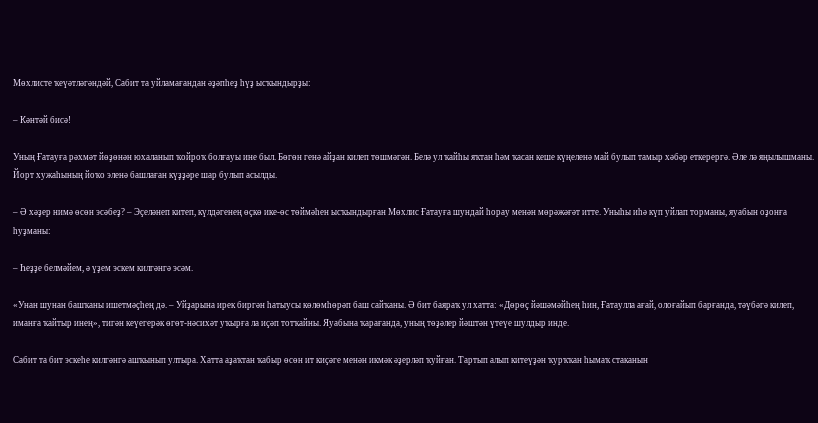Мөхлисте ҡеүәтләгәндәй, Сабит та уйламағандан әҙәпһеҙ һүҙ ысҡындырҙы:

– Кәнтәй бисә!

Уның Ғатауға рәхмәт йөҙөнән юхаланып ҡойроҡ болғауы ине был. Бөгөн генә айҙан килеп төшмәгән. Белә ул ҡайһы яҡтан һәм ҡасан кеше күңеленә май булып тамыр хәбәр еткерергә. Әле лә яңылышманы. Йорт хужаһының йоҡо эленә башлаған күҙҙәре шар булып асылды.

– Ә хәҙер нимә өсөн эсәбеҙ? – Эҫеләнеп китеп, күлдәгенең өҫкө ике-өс төймәһен ысҡындырған Мөхлис Ғатауға шундай һорау менән мөрәжәғәт итте. Уныһы иһә күп уйлап торманы, яуабын оҙонға һуҙманы:

– Һеҙҙе белмәйем, ә үҙем эскем килгәнгә эсәм.

«Унан шунан башҡаны ишетмәҫһең дә. – Уйҙарына ирек биргән һатыусы көлөмһөрәп баш сайҡаны. Ә бит баяраҡ ул хатта: «Дөрөҫ йәшәмәйһең һин, Ғатаулла ағай, олоғайып барғанда, тәүбәгә килеп, иманға ҡайтыр инең», тигән кеүегерәк өгөт-нәсихәт уҡырға ла иҫәп тотҡайны. Яуабына ҡарағанда, уның төҙәлер йәштән үтеүе шулдыр инде.

Сабит та бит эскеһе килгәнгә ашҡынып ултыра. Хатта аҙаҡтан ҡабыр өсөн ит киҫәге менән икмәк әҙерләп ҡуйған. Тартып алып китеүҙән ҡурҡҡан һымаҡ стаканын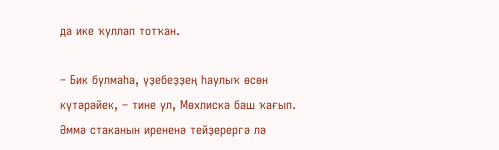да ике ҡуллап тотҡан.

– Бик булмаһа, үҙебеҙҙең һаулыҡ өсөн күтәрәйек, – тине ул, Мөхлискә баш ҡағып. Әммә стаканын ирененә тейҙерергә лә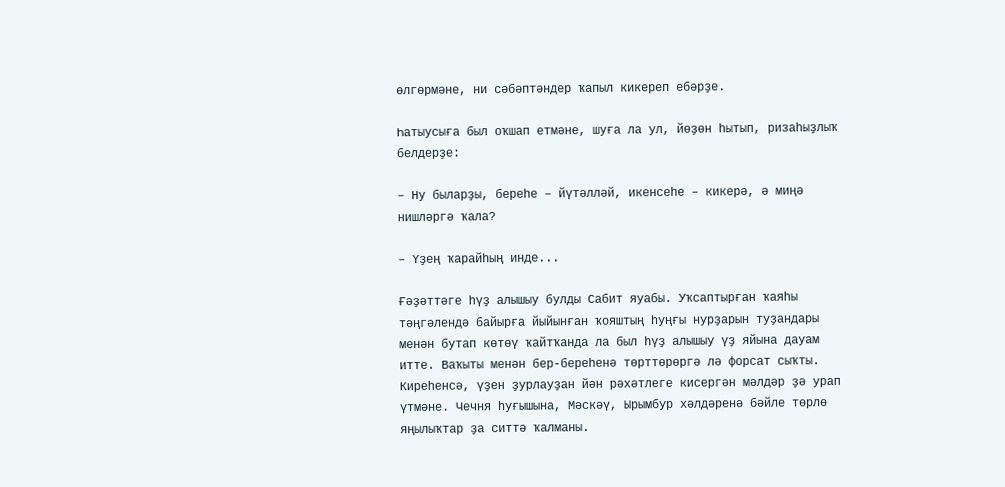өлгөрмәне, ни сәбәптәндер ҡапыл кикереп ебәрҙе.

Һатыусыға был оҡшап етмәне, шуға ла ул, йөҙөн һытып, ризаһыҙлыҡ белдерҙе:

– Ну быларҙы, береһе – йүтәлләй, икенсеһе – кикерә, ә миңә нишләргә ҡала?

– Үҙең ҡарайһың инде...

Ғәҙәттәге һүҙ алышыу булды Сабит яуабы. Уҡсаптырған ҡаяһы тәңгәлендә байырға йыйынған ҡояштың һуңғы нурҙарын туҙандары менән бутап көтөү ҡайтҡанда ла был һүҙ алышыу үҙ яйына дауам итте. Ваҡыты менән бер-береһенә төрттөрөргә лә форсат сыҡты. Киреһенсә, үҙен ҙурлауҙан йән рәхәтлеге кисергән мәлдәр ҙә урап үтмәне. Чечня һуғышына, Мәскәү, Ырымбур хәлдәренә бәйле төрлө яңылыҡтар ҙа ситтә ҡалманы.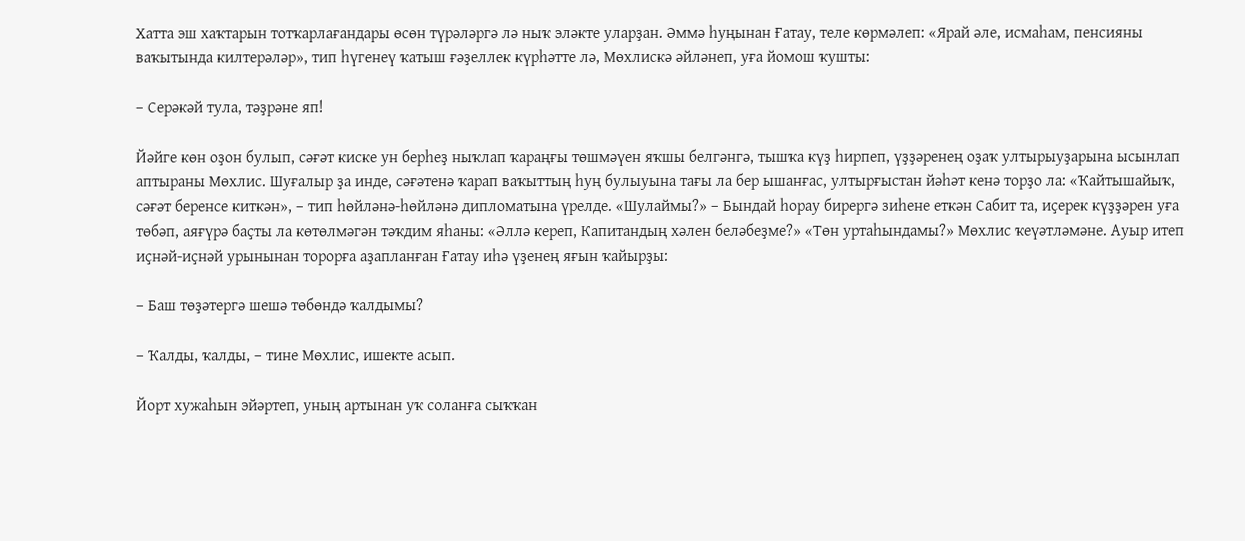Хатта эш хаҡтарын тотҡарлағандары өсөн түрәләргә лә ныҡ эләкте уларҙан. Әммә һуңынан Ғатау, теле көрмәлеп: «Ярай әле, исмаһам, пенсияны ваҡытында килтерәләр», тип һүгенеү ҡатыш ғәҙеллек күрһәтте лә, Мөхлискә әйләнеп, уға йомош ҡушты:

– Серәкәй тула, тәҙрәне яп!

Йәйге көн оҙон булып, сәғәт киске ун берһеҙ ныҡлап ҡараңғы төшмәүен яҡшы белгәнгә, тышҡа күҙ һирпеп, үҙҙәренең оҙаҡ ултырыуҙарына ысынлап аптыраны Мөхлис. Шуғалыр ҙа инде, сәғәтенә ҡарап ваҡыттың һуң булыуына тағы ла бер ышанғас, ултырғыстан йәһәт кенә торҙо ла: «Ҡайтышайыҡ, сәғәт беренсе киткән», – тип һөйләнә-һөйләнә дипломатына үрелде. «Шулаймы?» – Бындай һорау бирергә зиһене еткән Сабит та, иҫерек күҙҙәрен уға төбәп, аяғүрә баҫты ла көтөлмәгән тәҡдим яһаны: «Әллә кереп, Капитандың хәлен беләбеҙме?» «Төн уртаһындамы?» Мөхлис ҡеүәтләмәне. Ауыр итеп иҫнәй-иҫнәй урынынан торорға аҙапланған Ғатау иһә үҙенең яғын ҡайырҙы:

– Баш төҙәтергә шешә төбөндә ҡалдымы?

– Ҡалды, ҡалды, – тине Мөхлис, ишекте асып.

Йорт хужаһын эйәртеп, уның артынан уҡ соланға сыҡҡан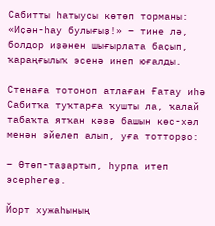Сабитты һатыусы көтөп торманы: «Иҫән-һау булығыҙ!» – тине лә, болдор иҙәнен шығырлата баҫып, ҡараңғылыҡ эсенә инеп юғалды.

Стенаға тотоноп атлаған Ғатау иһә Сабитҡа туҡтарға ҡушты ла, ҡалай табаҡта ятҡан кәзә башын көс-хәл менән эйелеп алып, уға тотторҙо:

– Өтөп-таҙартып, һурпа итеп эсерһегеҙ.

Йорт хужаһының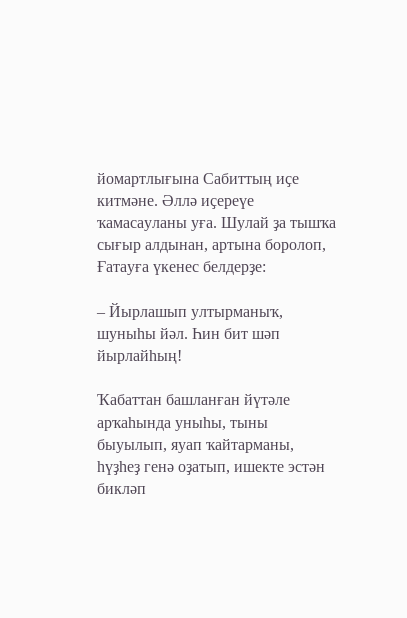йомартлығына Сабиттың иҫе китмәне. Әллә иҫереүе ҡамасауланы уға. Шулай ҙа тышҡа сығыр алдынан, артына боролоп, Ғатауға үкенес белдерҙе:

– Йырлашып ултырманыҡ, шуныһы йәл. Һин бит шәп йырлайһың!

Ҡабаттан башланған йүтәле арҡаһында уныһы, тыны быуылып, яуап ҡайтарманы, һүҙһеҙ генә оҙатып, ишекте эстән бикләп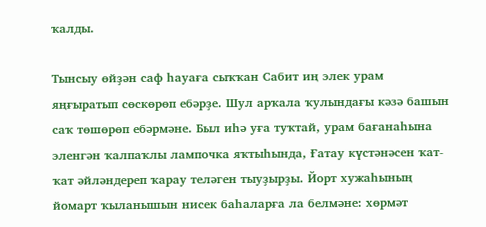ҡалды.

Тынсыу өйҙән саф һауаға сыҡҡан Сабит иң элек урам яңғыратып сөскөрөп ебәрҙе. Шул арҡала ҡулындағы кәзә башын саҡ төшөрөп ебәрмәне. Был иһә уға туҡтай, урам бағанаһына эленгән ҡалпаҡлы лампочка яҡтыһында, Ғатау күстәнәсен ҡат-ҡат әйләндереп ҡарау теләген тыуҙырҙы. Йорт хужаһының йомарт ҡыланышын нисек баһаларға ла белмәне: хөрмәт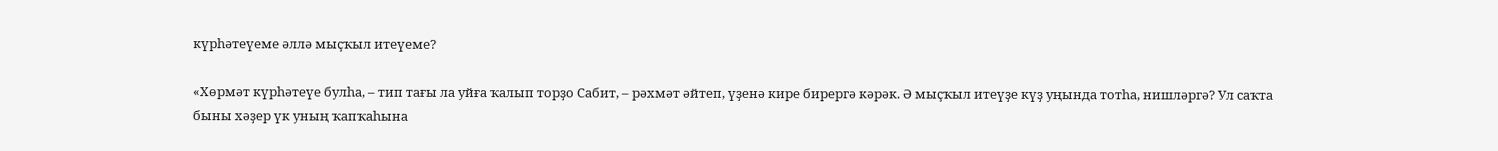күрһәтеүеме әллә мыҫҡыл итеүеме?

«Хөрмәт күрһәтеүе булһа, – тип тағы ла уйға ҡалып торҙо Сабит, – рәхмәт әйтеп, үҙенә кире бирергә кәрәк. Ә мыҫҡыл итеүҙе күҙ уңында тотһа, нишләргә? Ул саҡта быны хәҙер үк уның ҡапҡаһына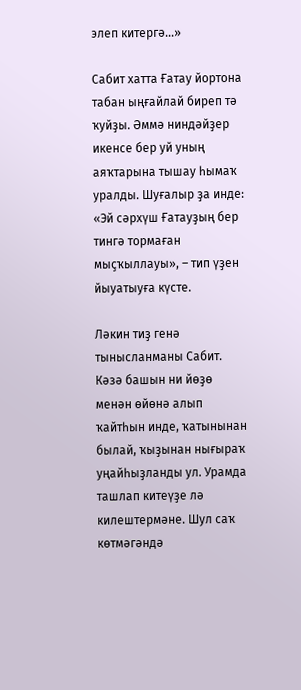элеп китергә...»

Сабит хатта Ғатау йортона табан ыңғайлай биреп тә ҡуйҙы. Әммә ниндәйҙер икенсе бер уй уның аяҡтарына тышау һымаҡ уралды. Шуғалыр ҙа инде: «Эй сәрхүш Ғатауҙың бер тингә тормаған мыҫҡыллауы», – тип үҙен йыуатыуға күсте.

Ләкин тиҙ генә тынысланманы Сабит. Кәзә башын ни йөҙө менән өйөнә алып ҡайтһын инде, ҡатынынан былай, ҡыҙынан нығыраҡ уңайһыҙланды ул. Урамда ташлап китеүҙе лә килештермәне. Шул саҡ көтмәгәндә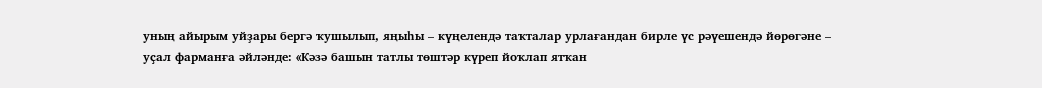уның айырым уйҙары бергә ҡушылып, яңыһы – күңелендә таҡталар урлағандан бирле үс рәүешендә йөрөгәне – уҫал фарманға әйләнде: «Кәзә башын татлы төштәр күреп йоҡлап ятҡан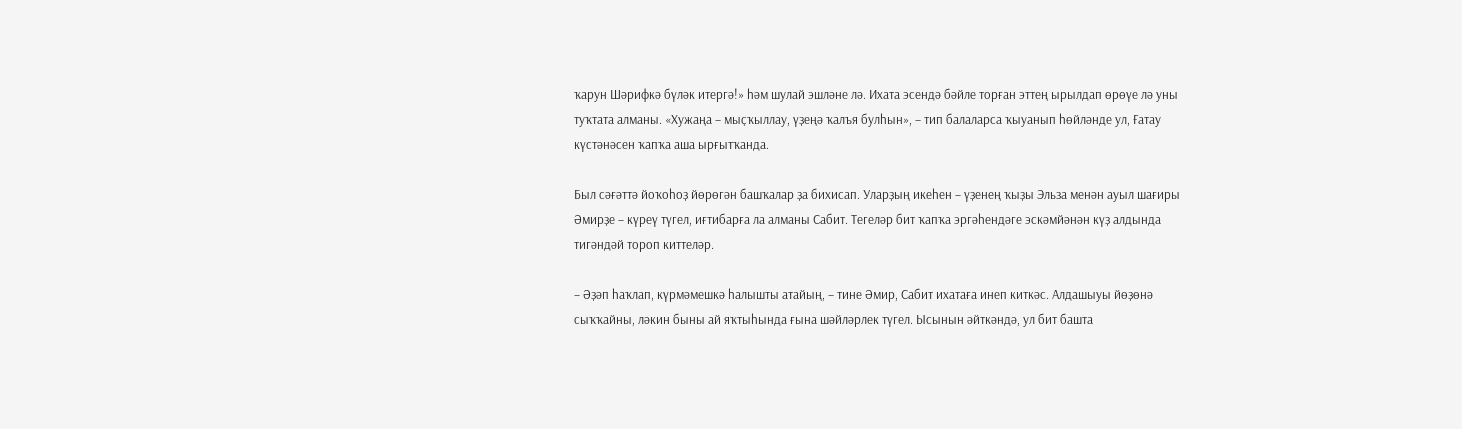ҡарун Шәрифкә бүләк итергә!» һәм шулай эшләне лә. Ихата эсендә бәйле торған эттең ырылдап өрөүе лә уны туҡтата алманы. «Хужаңа – мыҫҡыллау, үҙеңә ҡалъя булһын», – тип балаларса ҡыуанып һөйләнде ул, Ғатау күстәнәсен ҡапҡа аша ырғытҡанда.

Был сәғәттә йоҡоһоҙ йөрөгән башҡалар ҙа бихисап. Уларҙың икеһен – үҙенең ҡыҙы Эльза менән ауыл шағиры Әмирҙе – күреү түгел, иғтибарға ла алманы Сабит. Тегеләр бит ҡапҡа эргәһендәге эскәмйәнән күҙ алдында тигәндәй тороп киттеләр.

– Әҙәп һаҡлап, күрмәмешкә һалышты атайың, – тине Әмир, Сабит ихатаға инеп киткәс. Алдашыуы йөҙөнә сыҡҡайны, ләкин быны ай яҡтыһында ғына шәйләрлек түгел. Ысынын әйткәндә, ул бит башта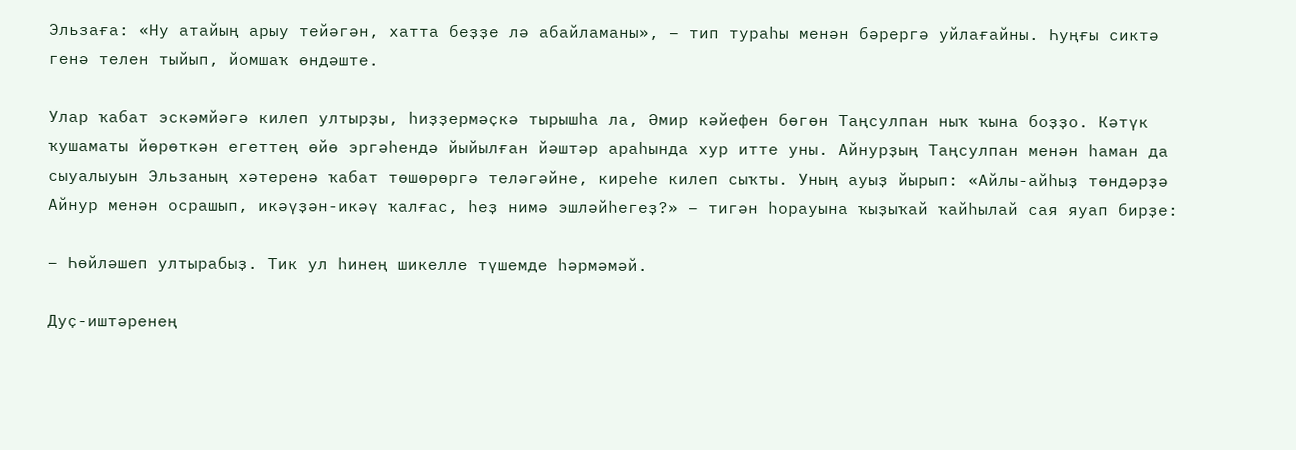Эльзаға: «Ну атайың арыу тейәгән, хатта беҙҙе лә абайламаны», – тип тураһы менән бәрергә уйлағайны. Һуңғы сиктә генә телен тыйып, йомшаҡ өндәште.

Улар ҡабат эскәмйәгә килеп ултырҙы, һиҙҙермәҫкә тырышһа ла, Әмир кәйефен бөгөн Таңсулпан ныҡ ҡына боҙҙо. Кәтүк ҡушаматы йөрөткән егеттең өйө эргәһендә йыйылған йәштәр араһында хур итте уны. Айнурҙың Таңсулпан менән һаман да сыуалыуын Эльзаның хәтеренә ҡабат төшөрөргә теләгәйне, киреһе килеп сыҡты. Уның ауыҙ йырып: «Айлы-айһыҙ төндәрҙә Айнур менән осрашып, икәүҙән-икәү ҡалғас, һеҙ нимә эшләйһегеҙ?» – тигән һорауына ҡыҙыҡай ҡайһылай сая яуап бирҙе:

– Һөйләшеп ултырабыҙ. Тик ул һинең шикелле түшемде һәрмәмәй.

Дуҫ-иштәренең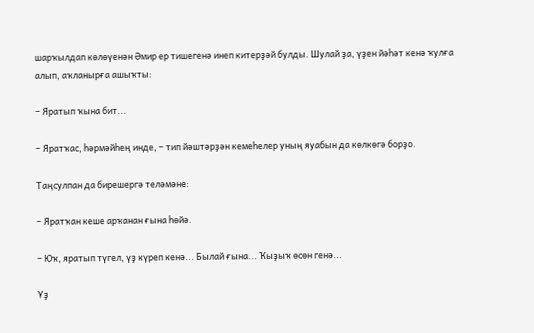шарҡылдап көлөүенән Әмир ер тишегенә инеп китерҙәй булды. Шулай ҙа, үҙен йәһәт кенә ҡулға алып, аҡланырға ашыҡты:

– Яратып ҡына бит...

– Яратҡас, һәрмәйһең инде, – тип йәштәрҙән кемеһелер уның яуабын да көлкөгә борҙо.

Таңсулпан да бирешергә теләмәне:

– Яратҡан кеше арҡанан ғына һөйә.

– Юҡ, яратып түгел, үҙ күреп кенә... Былай ғына... Ҡыҙыҡ өсөн генә...

Үҙ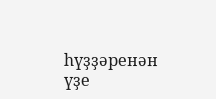һүҙҙәренән үҙе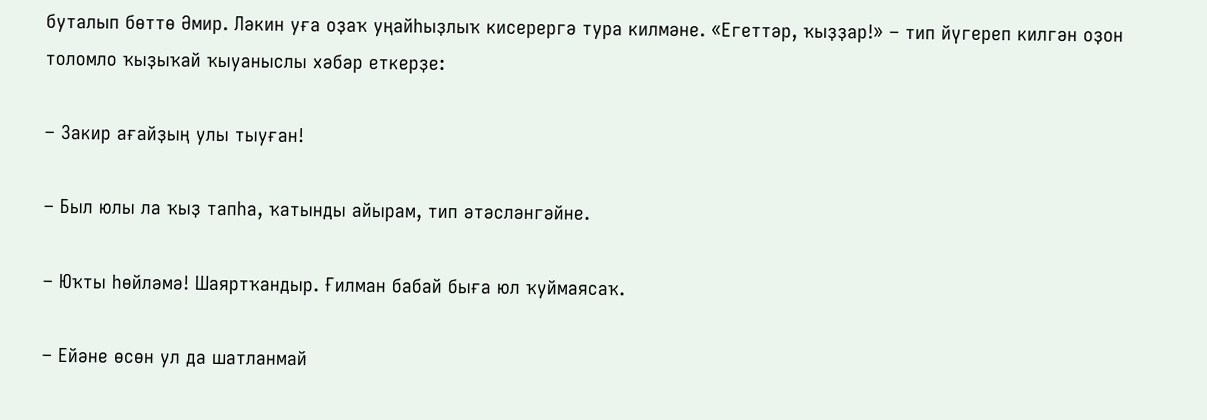буталып бөттө Әмир. Ләкин уға оҙаҡ уңайһыҙлыҡ кисерергә тура килмәне. «Егеттәр, ҡыҙҙар!» – тип йүгереп килгән оҙон толомло ҡыҙыҡай ҡыуаныслы хәбәр еткерҙе:

– Закир ағайҙың улы тыуған!

– Был юлы ла ҡыҙ тапһа, ҡатынды айырам, тип әтәсләнгәйне.

– Юҡты һөйләмә! Шаяртҡандыр. Ғилман бабай быға юл ҡуймаясаҡ.

– Ейәне өсөн ул да шатланмай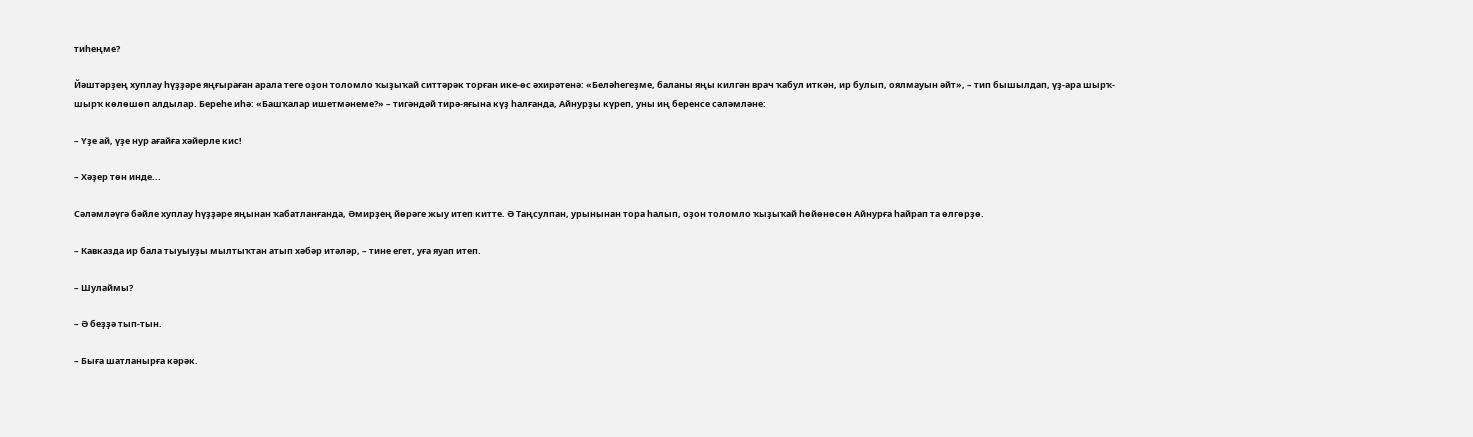тиһеңме?

Йәштәрҙең хуплау һүҙҙәре яңғыраған арала теге оҙон толомло ҡыҙыҡай ситтәрәк торған ике-өс әхирәтенә: «Беләһегеҙме, баланы яңы килгән врач ҡабул иткән, ир булып, оялмауын әйт», – тип бышылдап, үҙ-ара шырҡ-шырҡ көлөшөп алдылар. Береһе иһә: «Башҡалар ишетмәнеме?» – тигәндәй тирә-яғына күҙ һалғанда, Айнурҙы күреп, уны иң беренсе сәләмләне:

– Үҙе ай, үҙе нур ағайға хәйерле кис!

– Хәҙер төн инде...

Сәләмләүгә бәйле хуплау һүҙҙәре яңынан ҡабатланғанда, Әмирҙең йөрәге жыу итеп китте. Ә Таңсулпан, урынынан тора һалып, оҙон толомло ҡыҙыҡай һөйөнөсөн Айнурға һайрап та өлгөрҙө.

– Кавказда ир бала тыуыуҙы мылтыҡтан атып хәбәр итәләр, – тине егет, уға яуап итеп.

– Шулаймы?

– Ә беҙҙә тып-тын.

– Быға шатланырға кәрәк.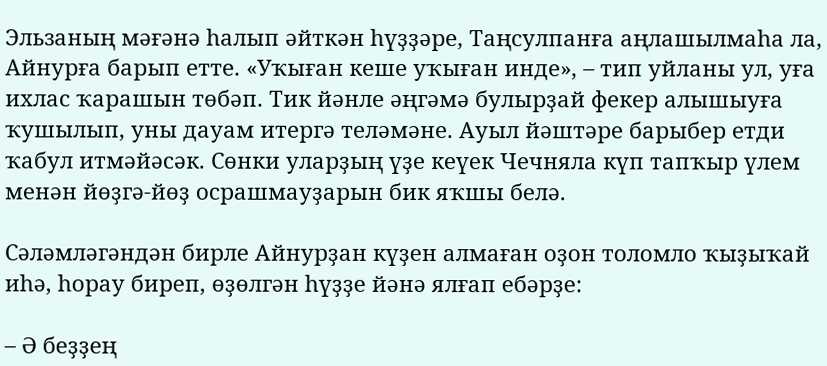Эльзаның мәғәнә һалып әйткән һүҙҙәре, Таңсулпанға аңлашылмаһа ла, Айнурға барып етте. «Уҡыған кеше уҡыған инде», – тип уйланы ул, уға ихлас ҡарашын төбәп. Тик йәнле әңгәмә булырҙай фекер алышыуға ҡушылып, уны дауам итергә теләмәне. Ауыл йәштәре барыбер етди ҡабул итмәйәсәк. Сөнки уларҙың үҙе кеүек Чечняла күп тапҡыр үлем менән йөҙгә-йөҙ осрашмауҙарын бик яҡшы белә.

Сәләмләгәндән бирле Айнурҙан күҙен алмаған оҙон толомло ҡыҙыҡай иһә, һорау биреп, өҙөлгән һүҙҙе йәнә ялғап ебәрҙе:

– Ә беҙҙең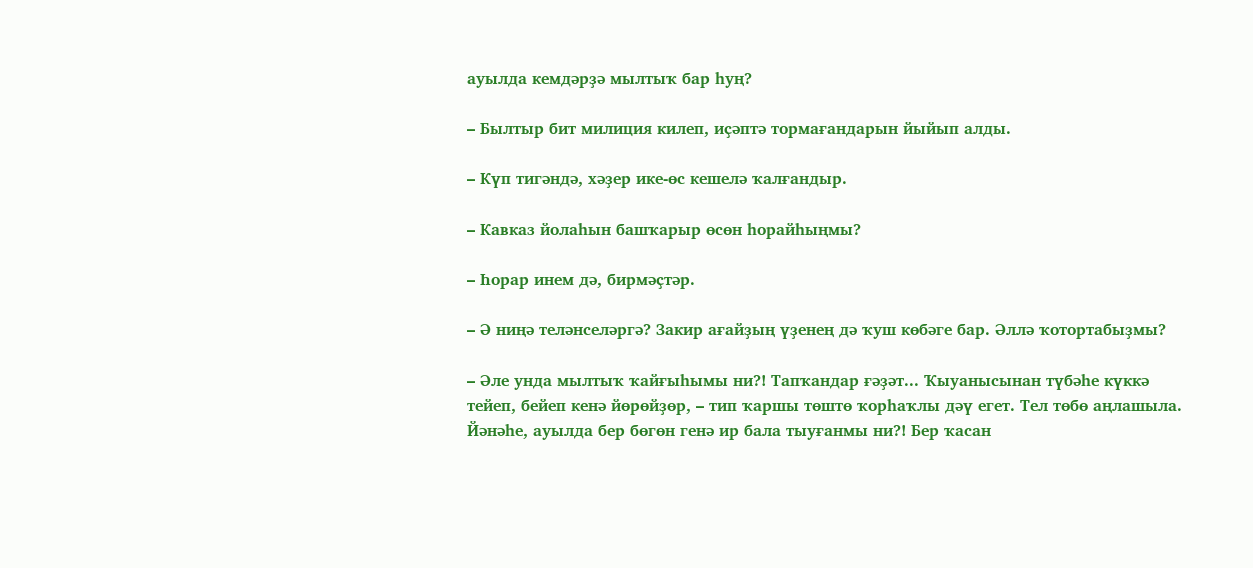ауылда кемдәрҙә мылтыҡ бар һуң?

– Былтыр бит милиция килеп, иҫәптә тормағандарын йыйып алды.

– Күп тигәндә, хәҙер ике-өс кешелә ҡалғандыр.

– Кавказ йолаһын башҡарыр өсөн һорайһыңмы?

– Һорар инем дә, бирмәҫтәр.

– Ә ниңә теләнселәргә? Закир ағайҙың үҙенең дә ҡуш көбәге бар. Әллә ҡотортабыҙмы?

– Әле унда мылтыҡ ҡайғыһымы ни?! Тапҡандар ғәҙәт... Ҡыуанысынан түбәһе күккә тейеп, бейеп кенә йөрөйҙөр, – тип ҡаршы төштө ҡорһаҡлы дәү егет. Тел төбө аңлашыла. Йәнәһе, ауылда бер бөгөн генә ир бала тыуғанмы ни?! Бер ҡасан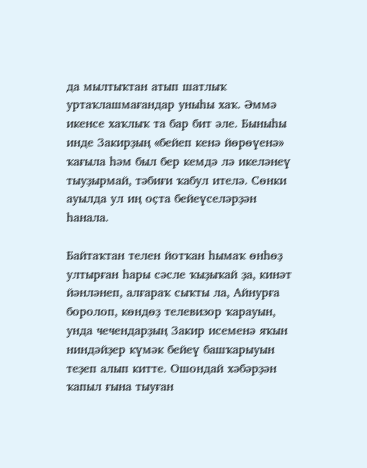да мылтыҡтан атып шатлыҡ уртаҡлашмағандар уныһы хаҡ. Әммә икенсе хаҡлыҡ та бар бит әле. Быныһы инде Закирҙың «бейеп кенә йөрөүенә» ҡағыла һәм был бер кемдә лә икеләнеү тыуҙырмай, тәбиғи ҡабул ителә. Сөнки ауылда ул иң оҫта бейеүселәрҙән һанала.

Байтаҡтан телен йотҡан һымаҡ өнһөҙ ултырған һары сәсле ҡыҙыҡай ҙа, кинәт йәнләнеп, алғараҡ сыҡты ла, Айнурға боролоп, көндөҙ телевизор ҡарауын, унда чечендарҙың Закир исеменә яҡын ниндәйҙер күмәк бейеү башҡарыуын теҙеп алып китте. Ошондай хәбәрҙән ҡапыл ғына тыуған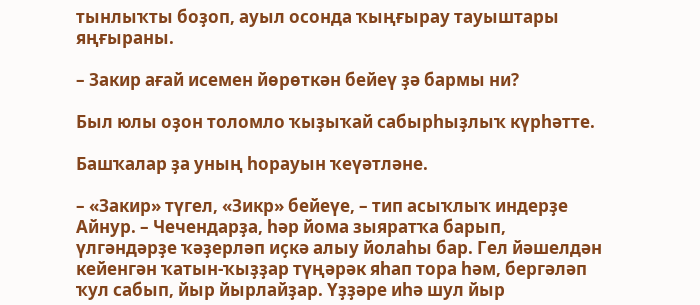тынлыҡты боҙоп, ауыл осонда ҡыңғырау тауыштары яңғыраны.

– Закир ағай исемен йөрөткән бейеү ҙә бармы ни?

Был юлы оҙон толомло ҡыҙыҡай сабырһыҙлыҡ күрһәтте.

Башҡалар ҙа уның һорауын ҡеүәтләне.

– «Закир» түгел, «Зикр» бейеүе, – тип асыҡлыҡ индерҙе Айнур. – Чечендарҙа, һәр йома зыяратҡа барып, үлгәндәрҙе ҡәҙерләп иҫкә алыу йолаһы бар. Гел йәшелдән кейенгән ҡатын-ҡыҙҙар түңәрәк яһап тора һәм, бергәләп ҡул сабып, йыр йырлайҙар. Үҙҙәре иһә шул йыр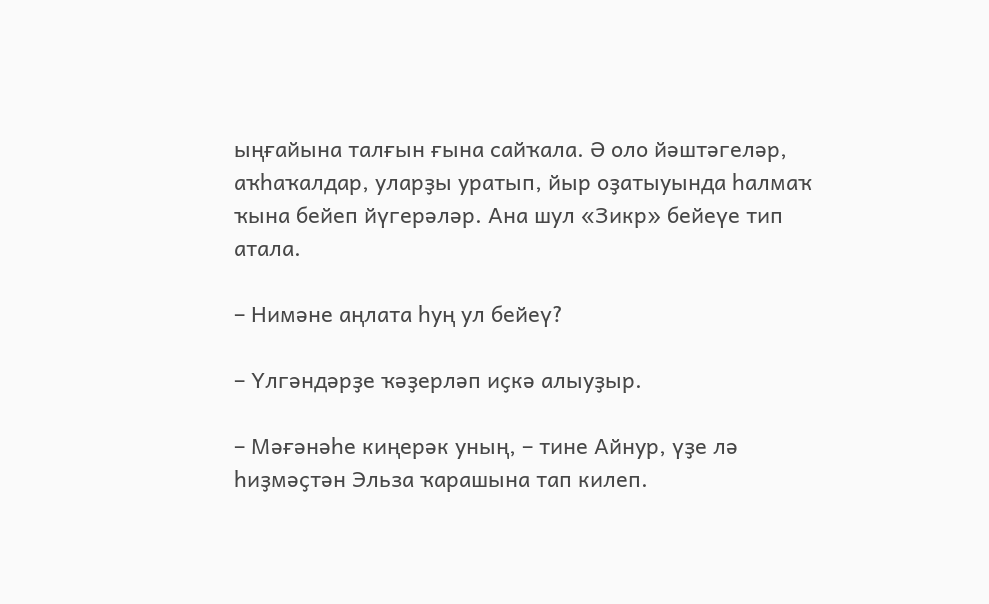ыңғайына талғын ғына сайҡала. Ә оло йәштәгеләр, аҡһаҡалдар, уларҙы уратып, йыр оҙатыуында һалмаҡ ҡына бейеп йүгерәләр. Ана шул «Зикр» бейеүе тип атала.

– Нимәне аңлата һуң ул бейеү?

– Үлгәндәрҙе ҡәҙерләп иҫкә алыуҙыр.

– Мәғәнәһе киңерәк уның, – тине Айнур, үҙе лә һиҙмәҫтән Эльза ҡарашына тап килеп.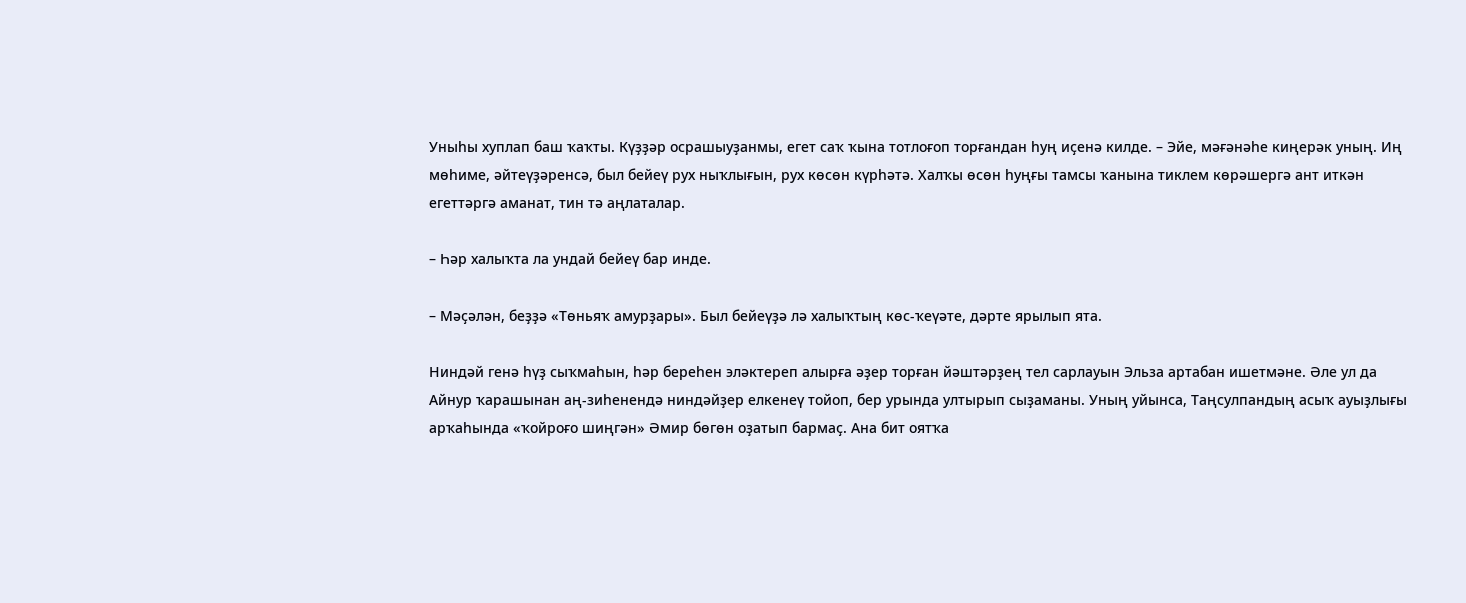Уныһы хуплап баш ҡаҡты. Күҙҙәр осрашыуҙанмы, егет саҡ ҡына тотлоғоп торғандан һуң иҫенә килде. – Эйе, мәғәнәһе киңерәк уның. Иң мөһиме, әйтеүҙәренсә, был бейеү рух ныҡлығын, рух көсөн күрһәтә. Халҡы өсөн һуңғы тамсы ҡанына тиклем көрәшергә ант иткән егеттәргә аманат, тин тә аңлаталар.

– Һәр халыҡта ла ундай бейеү бар инде.

– Мәҫәлән, беҙҙә «Төньяҡ амурҙары». Был бейеүҙә лә халыҡтың көс-ҡеүәте, дәрте ярылып ята.

Ниндәй генә һүҙ сыҡмаһын, һәр береһен эләктереп алырға әҙер торған йәштәрҙең тел сарлауын Эльза артабан ишетмәне. Әле ул да Айнур ҡарашынан аң-зиһенендә ниндәйҙер елкенеү тойоп, бер урында ултырып сыҙаманы. Уның уйынса, Таңсулпандың асыҡ ауыҙлығы арҡаһында «ҡойроғо шиңгән» Әмир бөгөн оҙатып бармаҫ. Ана бит оятҡа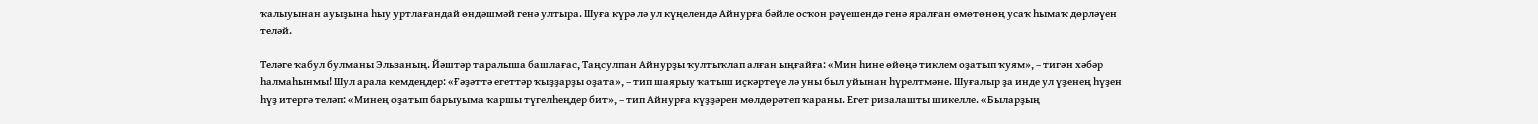ҡалыуынан ауыҙына һыу уртлағандай өндәшмәй генә ултыра. Шуға күрә лә ул күңелендә Айнурға бәйле осҡон рәүешендә генә яралған өмөтөнөң усаҡ һымаҡ дөрләүен теләй.

Теләге ҡабул булманы Эльзаның. Йәштәр таралыша башлағас, Таңсулпан Айнурҙы ҡултыҡлап алған ыңғайға: «Мин һине өйөңә тиклем оҙатып ҡуям», – тигән хәбәр һалмаһынмы! Шул арала кемдеңдер: «Ғәҙәттә егеттәр ҡыҙҙарҙы оҙата», – тип шаярыу ҡатыш иҫкәртеүе лә уны был уйынан һүрелтмәне. Шуғалыр ҙа инде ул үҙенең һүҙен һүҙ итергә теләп: «Минең оҙатып барыуыма ҡаршы түгелһеңдер бит», – тип Айнурға күҙҙәрен мөлдөрәтеп ҡараны. Егет ризалашты шикелле. «Быларҙың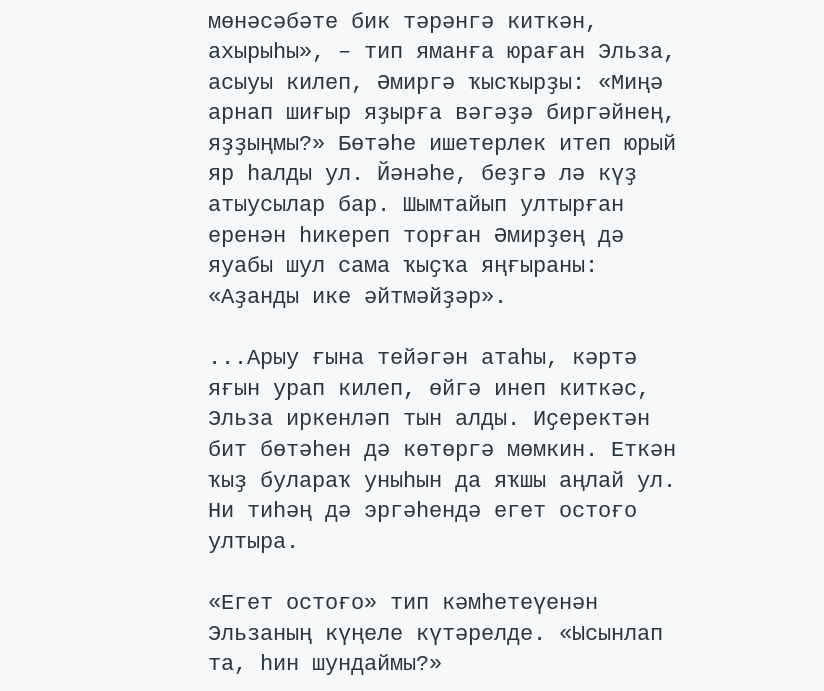мөнәсәбәте бик тәрәнгә киткән, ахырыһы», – тип яманға юраған Эльза, асыуы килеп, Әмиргә ҡысҡырҙы: «Миңә арнап шиғыр яҙырға вәгәҙә биргәйнең, яҙҙыңмы?» Бөтәһе ишетерлек итеп юрый яр һалды ул. Йәнәһе, беҙгә лә күҙ атыусылар бар. Шымтайып ултырған еренән һикереп торған Әмирҙең дә яуабы шул сама ҡыҫҡа яңғыраны: «Аҙанды ике әйтмәйҙәр».

...Арыу ғына тейәгән атаһы, кәртә яғын урап килеп, өйгә инеп киткәс, Эльза иркенләп тын алды. Иҫеректән бит бөтәһен дә көтөргә мөмкин. Еткән ҡыҙ булараҡ уныһын да яҡшы аңлай ул. Ни тиһәң дә эргәһендә егет остоғо ултыра.

«Егет остоғо» тип кәмһетеүенән Эльзаның күңеле күтәрелде. «Ысынлап та, һин шундаймы?»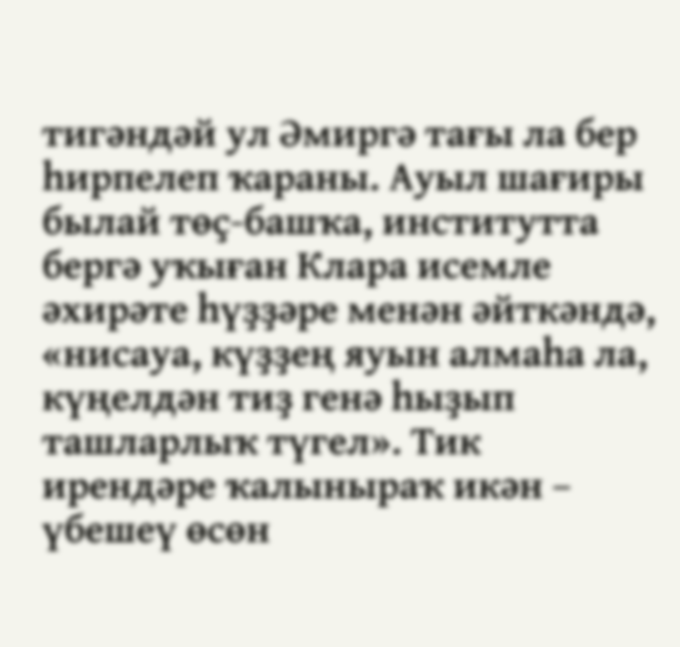тигәндәй ул Әмиргә тағы ла бер һирпелеп ҡараны. Ауыл шағиры былай төҫ-башҡа, институтта бергә уҡыған Клара исемле әхирәте һүҙҙәре менән әйткәндә, «нисауа, күҙҙең яуын алмаһа ла, күңелдән тиҙ генә һыҙып ташларлыҡ түгел». Тик ирендәре ҡалыныраҡ икән – үбешеү өсөн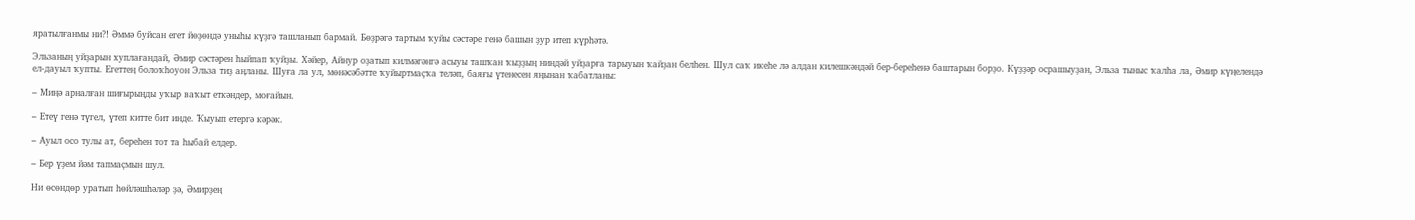яратылғанмы ни?! Әммә буйсан егет йөҙөндә уныһы күҙгә ташланып бармай. Бөҙрәгә тартым ҡуйы сәстәре генә башын ҙур итеп күрһәтә.

Эльзаның уйҙарын хуплағандай, Әмир сәстәрен һыйпап ҡуйҙы. Хәйер, Айнур оҙатып килмәгәнгә асыуы ташҡан ҡыҙҙың ниндәй уйҙарға тарыуын ҡайҙан белһен. Шул саҡ икеһе лә алдан килешкәндәй бер-береһенә баштарын борҙо. Күҙҙәр осрашыуҙан, Эльза тыныс ҡалһа ла, Әмир күңелендә ел-дауыл ҡупты. Егеттең болоҡһоуон Эльза тиҙ аңланы. Шуға ла ул, мөнәсәбәтте ҡуйыртмаҫҡа теләп, баяғы үтенесен яңынан ҡабатланы:

– Миңә арналған шиғырыңды уҡыр ваҡыт еткәндер, моғайын.

– Етеү генә түгел, үтеп китте бит инде. Ҡыуып етергә кәрәк.

– Ауыл осо тулы ат, береһен тот та һыбай елдер.

– Бер үҙем йәм тапмаҫмын шул.

Ни өсөндөр уратып һөйләшһәләр ҙә, Әмирҙең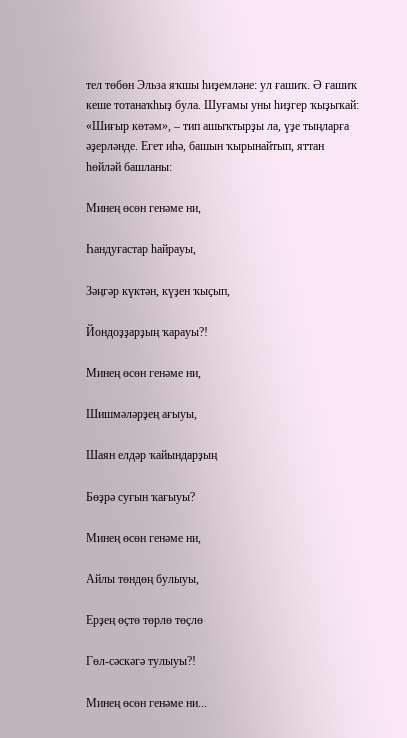тел төбөн Эльза яҡшы һиҙемләне: ул ғашиҡ. Ә ғашиҡ кеше тотанаҡһыҙ була. Шуғамы уны һиҙгер ҡыҙыҡай: «Шиғыр көтәм», – тип ашыҡтырҙы ла, үҙе тыңларға әҙерләнде. Егет иһә, башын ҡырынайтып, яттан һөйләй башланы:

Минең өсөн генәме ни,

Һандуғастар һайрауы,

Зәңгәр күктән, күҙен ҡыҫып,

Йондоҙҙарҙың ҡарауы?!

Минең өсөн генәме ни,

Шишмәләрҙең ағыуы,

Шаян елдәр ҡайындарҙың

Бөҙрә суғын ҡағыуы?

Минең өсөн генәме ни,

Айлы төндөң булыуы,

Ерҙең өҫтө төрлө төҫлө

Гөл-сәскәгә тулыуы?!

Минең өсөн генәме ни...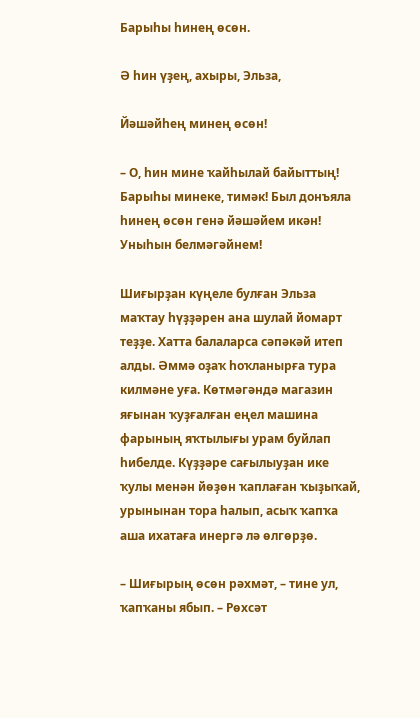Барыһы һинең өсөн.

Ә һин үҙең, ахыры, Эльза,

Йәшәйһең минең өсөн!

– О, һин мине ҡайһылай байыттың! Барыһы минеке, тимәк! Был донъяла һинең өсөн генә йәшәйем икән! Уныһын белмәгәйнем!

Шиғырҙан күңеле булған Эльза маҡтау һүҙҙәрен ана шулай йомарт теҙҙе. Хатта балаларса сәпәкәй итеп алды. Әммә оҙаҡ һоҡланырға тура килмәне уға. Көтмәгәндә магазин яғынан ҡуҙғалған еңел машина фарының яҡтылығы урам буйлап һибелде. Күҙҙәре сағылыуҙан ике ҡулы менән йөҙөн ҡаплаған ҡыҙыҡай, урынынан тора һалып, асыҡ ҡапҡа аша ихатаға инергә лә өлгөрҙө.

– Шиғырың өсөн рәхмәт, – тине ул, ҡапҡаны ябып. – Рөхсәт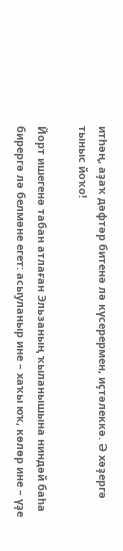итһәң, аҙаҡ дәфтәр битенә лә күсерермен, иҫтәлеккә. Ә хәҙергә тыныс йоҡо!

Йорт ишегенә табан атлаған Эльзаның ҡыланышына ниндәй баһа бирергә лә белмәне егет: асыуланыр ине – хаҡы юҡ, көлөр ине – үҙе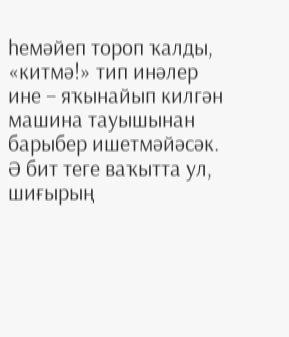һемәйеп тороп ҡалды, «китмә!» тип инәлер ине – яҡынайып килгән машина тауышынан барыбер ишетмәйәсәк. Ә бит теге ваҡытта ул, шиғырың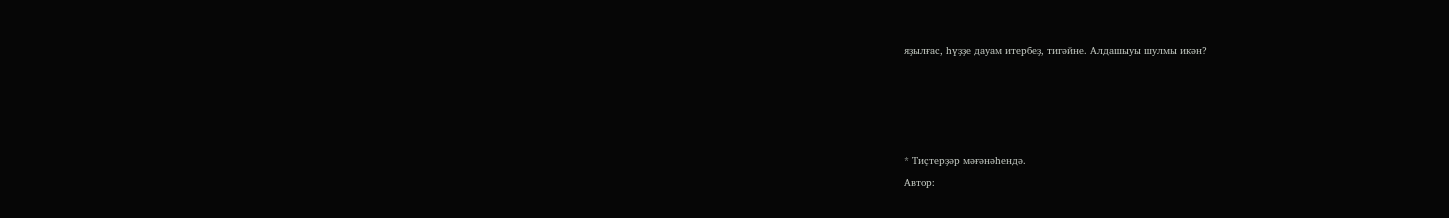яҙылғас, һүҙҙе дауам итербеҙ, тигәйне. Алдашыуы шулмы икән?









* Тиҫтерҙәр мәғәнәһендә.

Автор: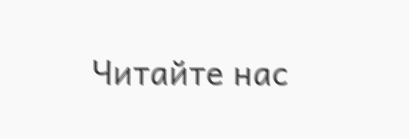Читайте нас